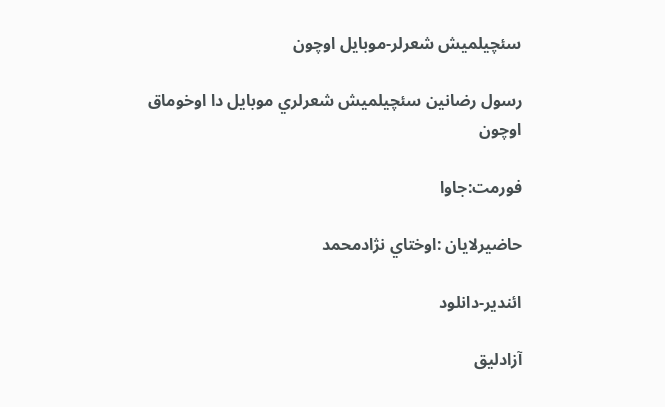سئچيلميش شعرلر-موبايل اوچون

رسول رضانين سئچيلميش شعرلري موبايل دا اوخوماق اوچون

فورمت:جاوا

حاضيرلايان :اوختاي نژادمحمد

ائندير-دانلود

آزادليق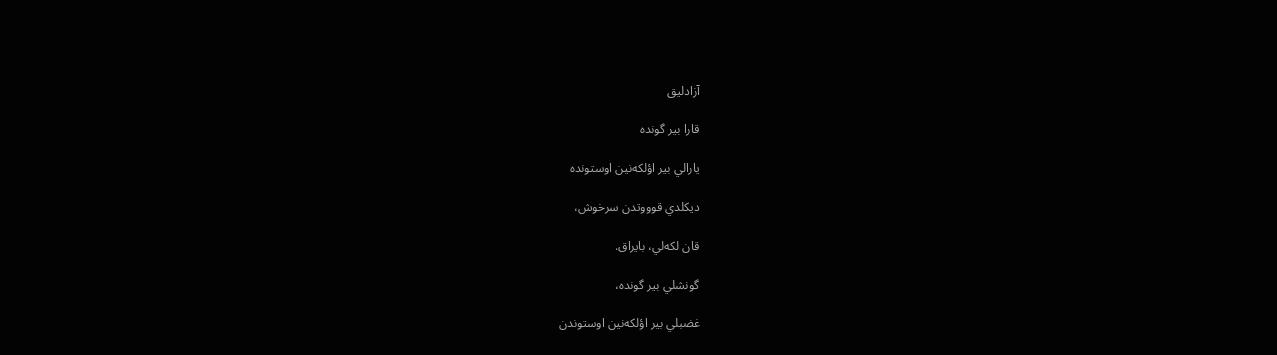آزادليق

قارا بير گونده

يارالي بير اؤلكه‌نين اوستونده

ديكلدي قوووتدن سرخوش،

قان لكه‌لي، بايراق.

گونشلي بير گونده،

غضبلي بير اؤلكه‌نين اوستوندن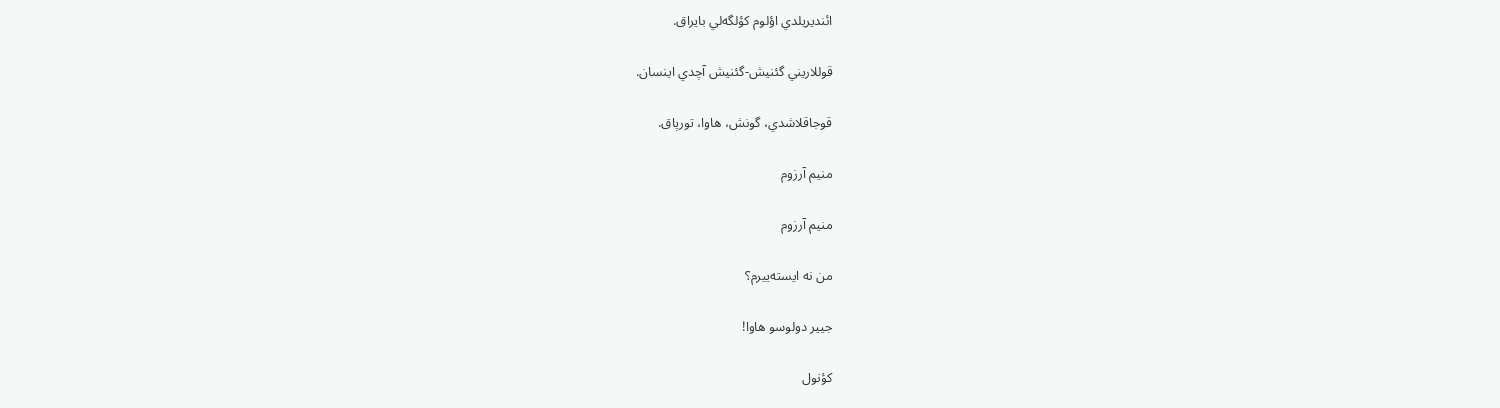ائنديريلدي اؤلوم كؤلگه‌لي بايراق.

قوللاريني گئنيش-گئنيش آچدي اينسان.

قوجاقلاشدي، گونش، هاوا، تورپاق.

منيم آرزوم

منيم آرزوم

من نه ايسته‌ييرم؟

جيير دولوسو هاوا!

كؤنول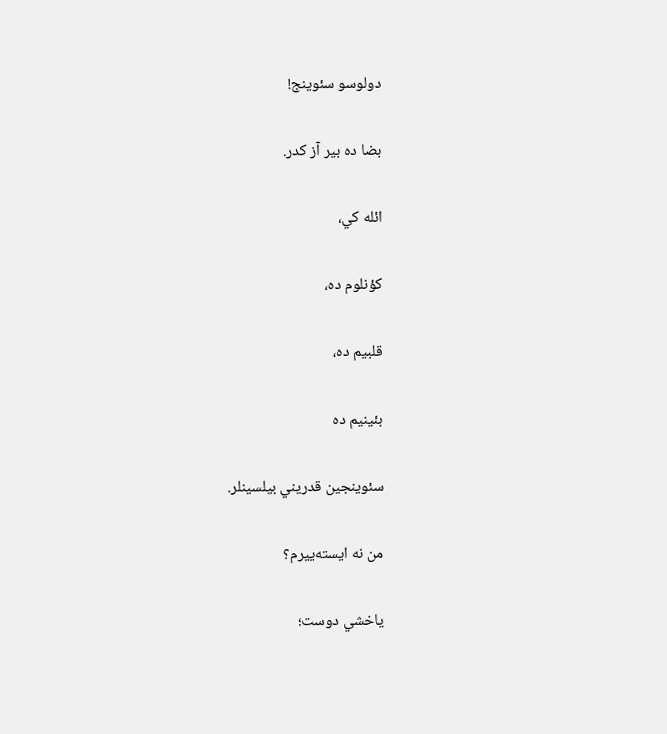دولوسو سئوينج!

بضا ده بير آز كدر.

ائله كي،

كؤنلوم ده،

قلبيم ده،

بئينيم ده

سئوينجين قدريني بيلسينلر.

من نه ايسته‌ييرم؟

ياخشي دوست؛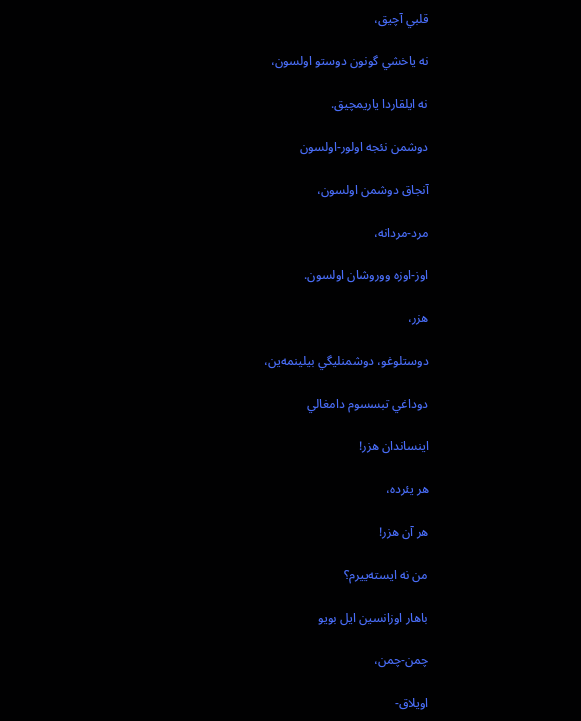قلبي آچيق،

نه ياخشي گونون دوستو اولسون،

نه ايلقاردا ياريمچيق.

دوشمن نئجه اولور-اولسون

آنجاق دوشمن اولسون،

مرد-مردانه،

اوز-اوزه ووروشان اولسون.

هزر،

دوستلوغو، دوشمنليگي بيلينمه‌ين،

دوداغي تبسسوم دامغالي

اينساندان هزر!

هر يئرده،

هر آن هزر!

من نه ايسته‌ييرم؟

باهار اوزانسين ايل بويو

چمن-چمن،

اويلاق-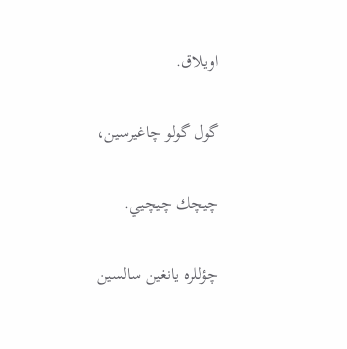اويلاق.

گول گولو چاغيرسين،

چيچك چيچيي.

چؤللره يانغين سالسين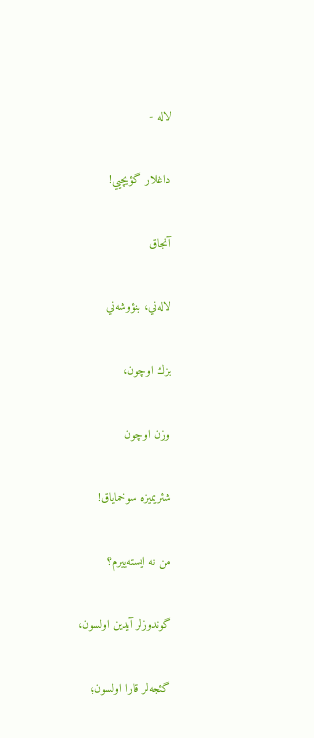لاله -

داغلار گؤيچيي!

آنجاق

لاله‌ني، بنؤوشه‌ني

بزك اوچون،

وزن اوچون

شئريميزه سوخماياق!

من نه ايسته‌ييرم؟

گوندوزلر آيدين اولسون،

گئجه‌لر قارا اولسون؛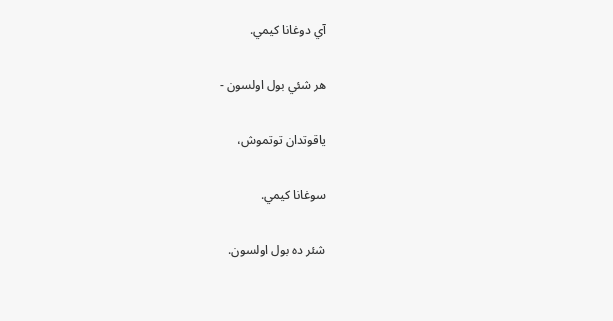آي دوغانا كيمي.

هر شئي بول اولسون -

ياقوتدان توتموش،

سوغانا كيمي.

شئر ده بول اولسون.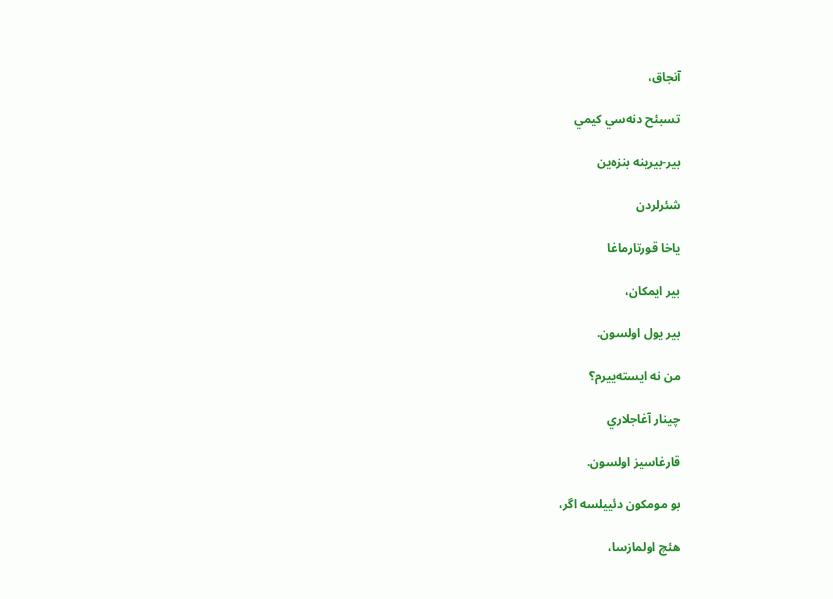آنجاق،

تسبئح دنه‌سي كيمي

بير-بيرينه بنزه‌ين

شئرلردن

ياخا قورتارماغا

بير ايمكان،

بير يول اولسون.

من نه ايسته‌ييرم؟

چينار آغاجلاري

قارغاسيز اولسون.

بو مومكون دئييلسه اگر،

هئچ اولمازسا،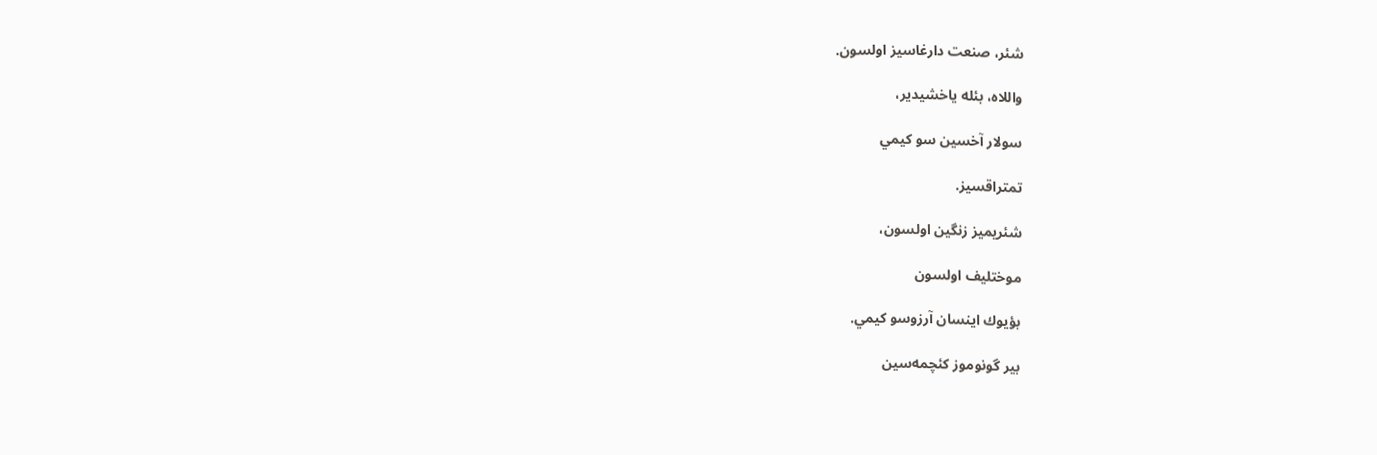شئر، صنعت دارغاسيز اولسون.

واللاه، بئله ياخشيدير،

سولار آخسين سو كيمي

تمتراقسيز.

شئريميز زنگين اولسون،

موختليف اولسون

بؤيوك اينسان آرزوسو كيمي.

بير گونوموز كئچمه‌سين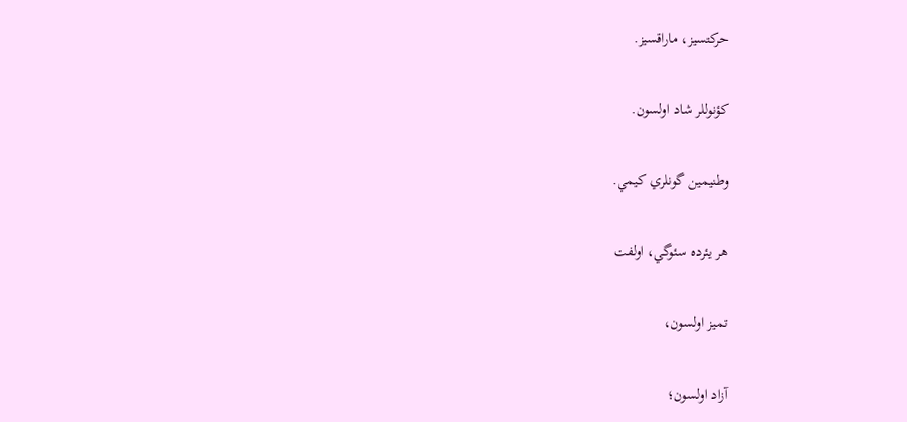حركتسيز، ماراقسيز.

كؤنوللر شاد اولسون.

وطنيمين گونلري كيمي.

هر يئرده سئوگي، اولفت

تميز اولسون،

آزاد اولسون؛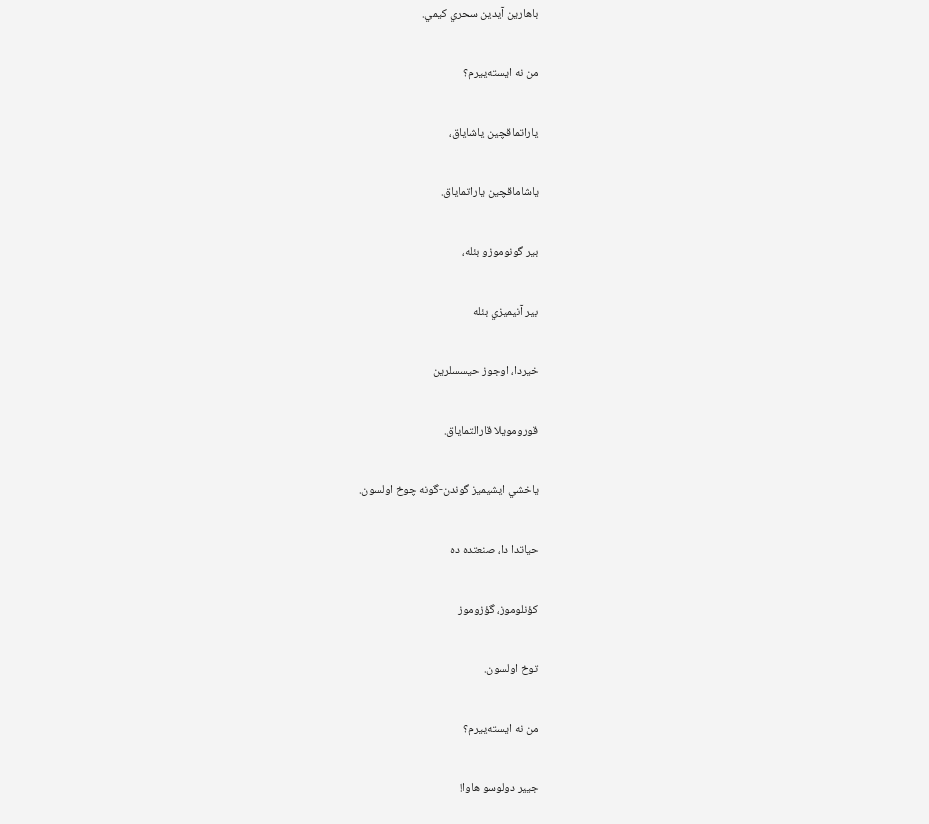باهارين آيدين سحري كيمي.

من نه ايسته‌ييرم؟

ياراتماقچين ياشاياق،

ياشاماقچين ياراتماياق.

بير گونوموزو بئله،

بير آنيميزي بئله

خيردا، اوجوز حيسسلرين

قورومويلا قارالتماياق.

ياخشي ايشيميز گوندن-گونه چوخ اولسون.

حياتدا دا، صنعتده ده

كؤنلوموز، گؤزوموز

توخ اولسون.

من نه ايسته‌ييرم؟

جيير دولوسو هاوا!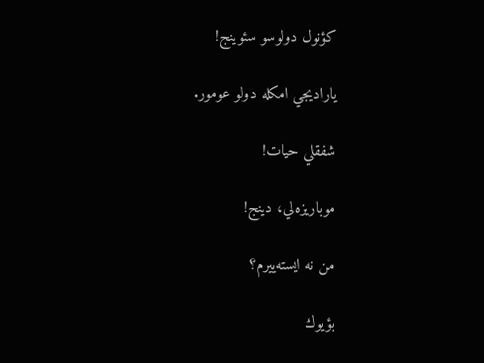كؤنول دولوسو سئوينج!

ياراديجي امكله دولو عومور.

شفقلي حيات!

موباريزه‌لي، دينج!

من نه ايسته‌ييرم؟

بؤيوك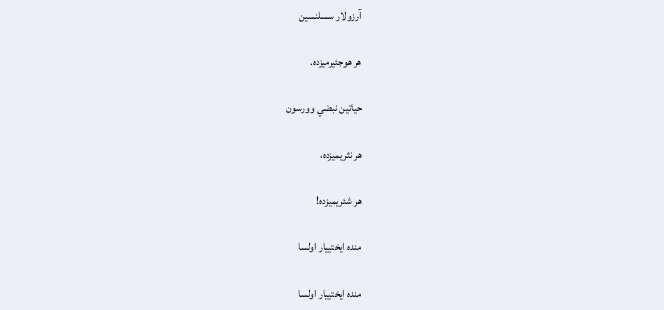آرزولار سسلنسين

هر هوجئيرميزده.

حياتين نبضي وورسون

هر نثريميزده،

هر شئريميزده!

منده ايختييار اولسا

منده ايختييار اولسا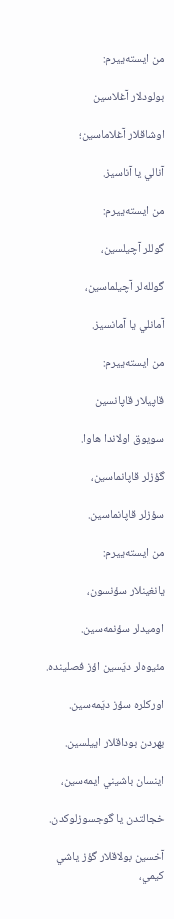من ايسته‌ييرم:

بولودلار آغلاسين

اوشاقلار آغلاماسين؛

آنالي يا آناسيز.

من ايسته‌ييرم:

گوللر آچيلسين،

گولله‌لر آچيلماسين،

آمانلي يا آمانسيز.

من ايسته‌ييرم:

قاپيلار قاپانسين

سويوق اولاندا هاوا.

گؤزلر قاپانماسين،

سؤزلر قاپانماسين.

من ايسته‌ييرم:

يانغينلار سؤنسون،

اوميدلر سؤنمه‌سين.

مئيوه‌لر ديَسين اؤز فصلينده.

اوركلره سؤز ديَمه‌سين.

بهردن بوداقلار اييلسين.

اينسان باشيني ايمه‌سين،

خجالتدن يا گوجسوزلوكدن.

آخسين بولاقلار گؤز ياشي كيمي،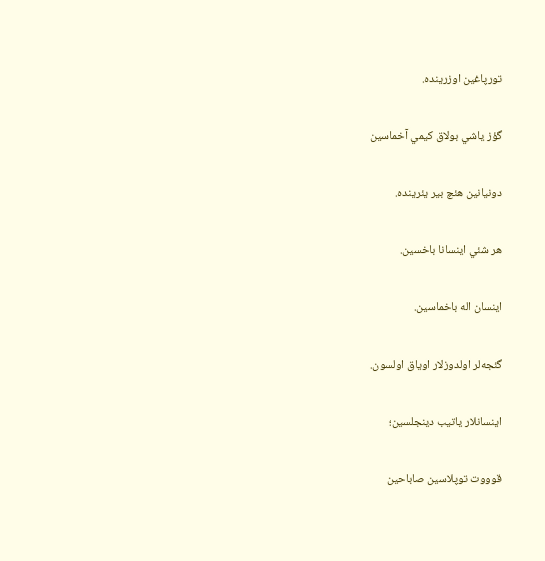تورپاغين اوزرينده.

گؤز ياشي بولاق كيمي آخماسين

دونيانين هئچ بير يئرينده.

هر شئي اينسانا باخسين.

اينسان اله باخماسين.

گئجه‌لر اولدوزلار اوياق اولسون.

اينسانلار ياتيب دينجلسين؛

قوووت توپلاسين صاباحين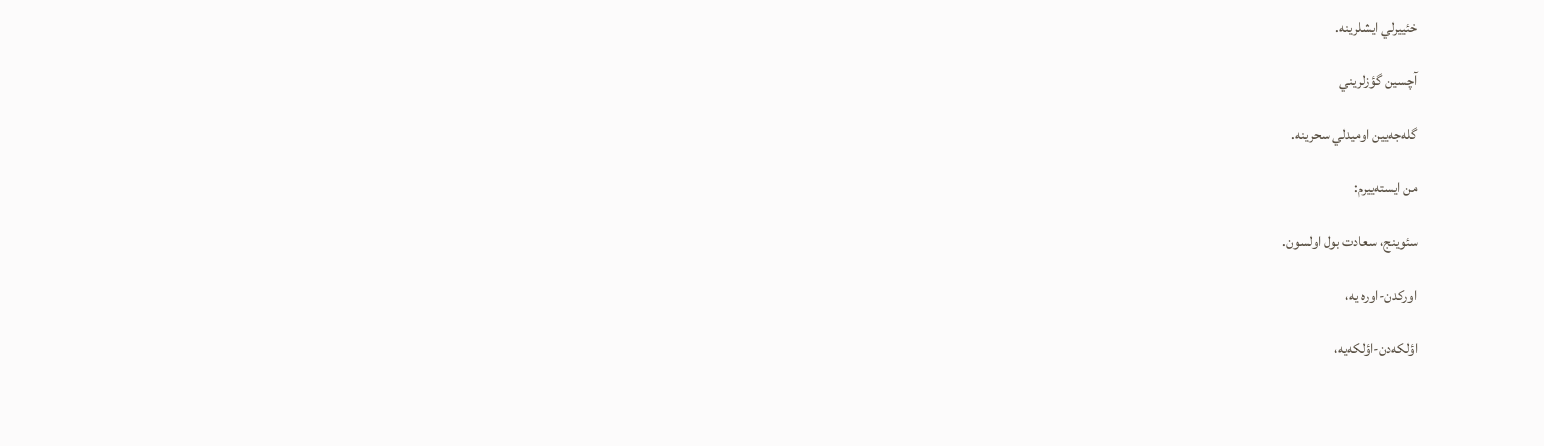خئييرلي ايشلرينه.

آچسين گؤزلريني

گله‌جه‌يين اوميدلي سحرينه.

من ايسته‌ييرم:

سئوينج، سعادت بول اولسون.

اوركدن-اوره يه،

اؤلكه‌دن-اؤلكه‌يه،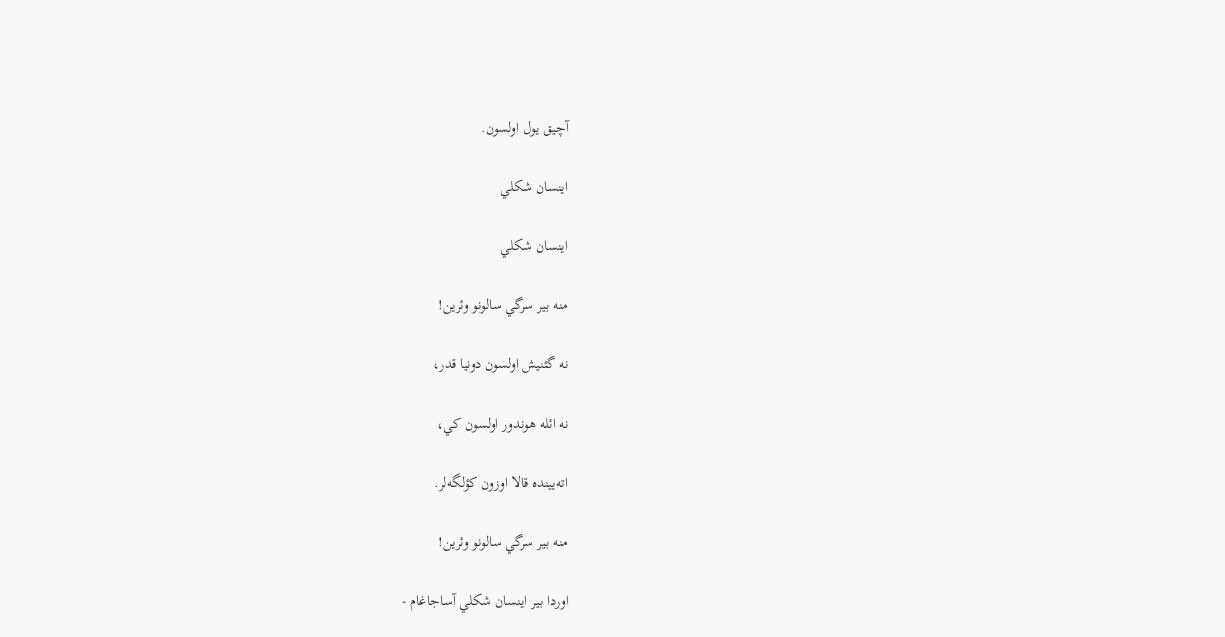آچيق يول اولسون.

اينسان شكلي

اينسان شكلي

منه بير سرگي سالونو وئرين!

نه گئنيش اولسون دونيا قدر،

نه ائله هوندور اولسون كي،

اته‌يينده قالا اوزون كؤلگه‌لر.

منه بير سرگي سالونو وئرين!

اوردا بير اينسان شكلي آساجاغام -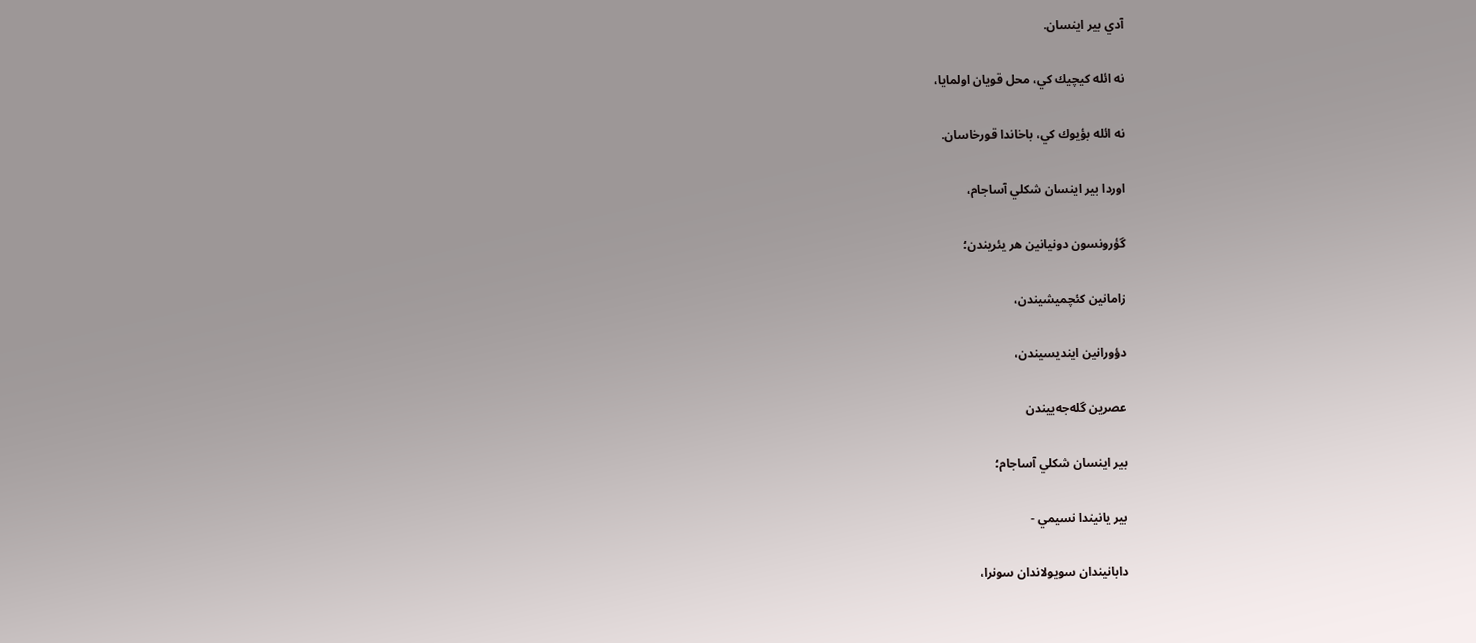آدي بير اينسان.

نه ائله كيچيك كي، محل قويان اولمايا،

نه ائله بؤيوك كي، باخاندا قورخاسان.

اوردا بير اينسان شكلي آساجام،

گؤرونسون دونيانين هر يئريندن؛

زامانين كئچميشيندن،

دؤورانين اينديسيندن،

عصرين گله‌جه‌ييندن

بير اينسان شكلي آساجام؛

بير يانيندا نسيمي -

دابانيندان سويولاندان سونرا،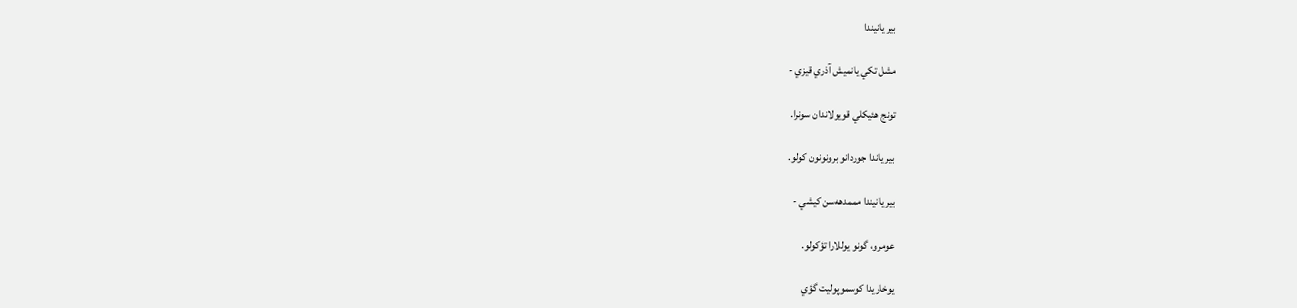بير يانيندا

مشل تكي يانميش آذري قيزي -

تونج هئيكلي قويولاندان سونرا.

بير ياندا جوردانو برونونون كولو.

بير يانيندا مممدهه‌سن كيشي -

عومرو، گونو يوللارا تؤكولو.

يوخاريدا كوسموپوليت گؤي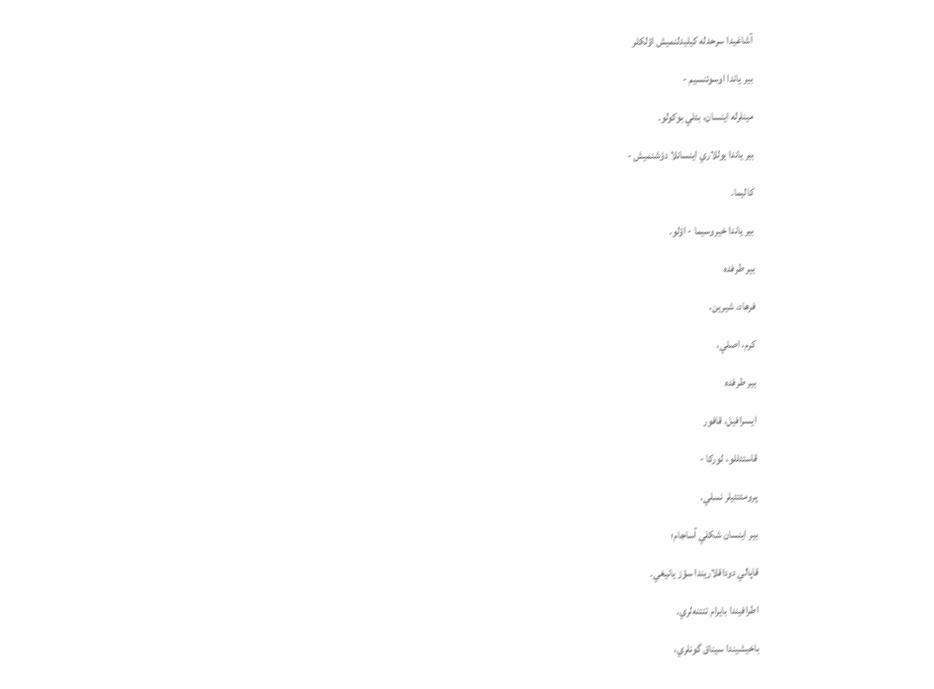آشاغيدا سرحدله كيليدلنميش اؤلكلر

بير ياندا اوسوئنسيم -

مينلرله اينسان، بئلي بوكولو.

بير ياندا يوللاري اينسانلا دؤشنميش -

كاليما.

بير ياندا خيروسيما - اؤلو.

بير طرفده

فرهاد، شيرين،

كرم، اصلي،

بير طرفده

ايسرافيل، قافور

قاستئللو، لوركا -

پرومئتئيلر نسلي.

بير اينسان شكلي آساجام؛

قاپالي دوداقلاريندا سؤز يانيغي.

اطرافيندا بايرام تنتنه‌لري.

باخيشيندا سيناق گونلري،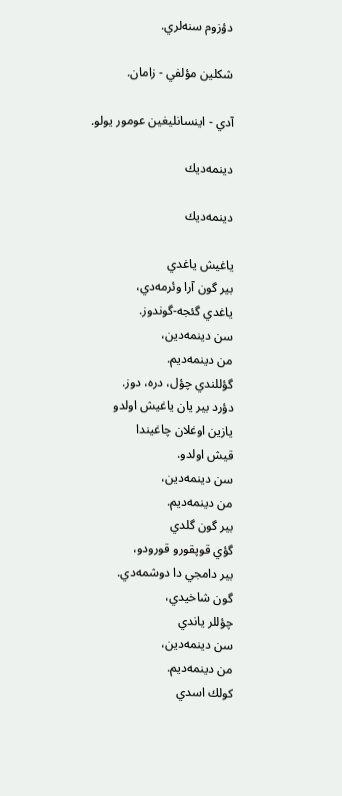دؤزوم سنه‌لري.

شكلين مؤلفي - زامان.

آدي - اينسانليغين عومور يولو.

دينمه‌ديك

دينمه‌ديك

ياغيش ياغدي
بير گون آرا وئرمه‌دي،
ياغدي گئجه-گوندوز.
سن دينمه‌دين،
من دينمه‌ديم.
گؤللندي چؤل، دره، دوز.
دؤرد بير يان ياغيش اولدو
يازين اوغلان چاغيندا
قيش اولدو.
سن دينمه‌دين،
من دينمه‌ديم.
بير گون گلدي
گؤي قوپقورو قورودو،
بير دامجي دا دوشمه‌دي.
گون شاخيدي،
چؤللر ياندي
سن دينمه‌دين،
من دينمه‌ديم.
كولك اسدي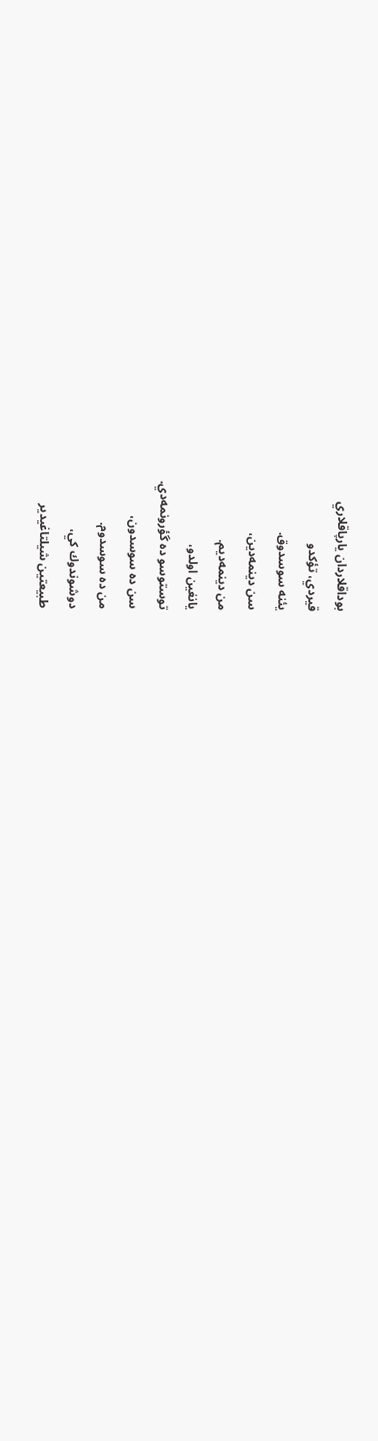بوداقلاردان يارپاقلاري
قيردي، تؤكدو
يئنه سوسدوق.
سن دينمه‌دين،
من دينمه‌ديم.
يانغين اولدو،
توستوسو ده گؤرونمه‌دي.
سن ده سوسدون،
من ده سوسدوم.
دوشوندوك كي،
طبيعتين شيلتاغيدير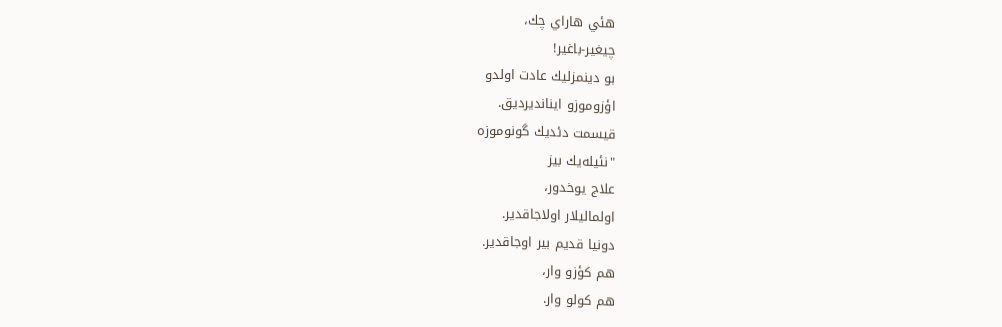هئي هاراي چك،
چيغير-باغير!
بو دينمزليك عادت اولدو
اؤزوموزو اينانديرديق.
قيسمت دئديك گونوموزه
"نئيله‌يك بيز
علاج يوخدور،
اولماليلار اولاجاقدير.
دونيا قديم بير اوجاقدير.
هم كؤزو وار،
هم كولو وار.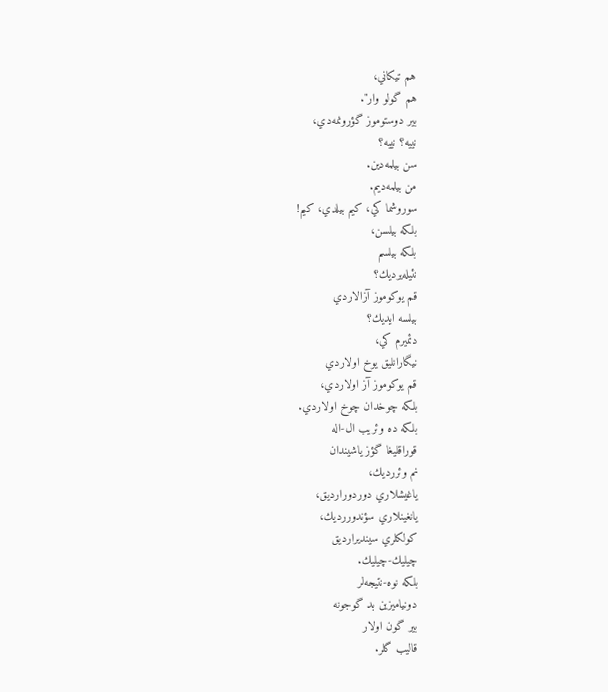هم تيكاني،
هم گولو وار".
بير دوستوموز گؤرونمه‌دي،
نييه؟ نييه؟
سن بيلمه‌دين.
من بيلمه‌ديم.
سوروشما كي، كيم بيلدي، كيم!
بلكه بيلسن،
بلكه بيلسم
نئيله‌يرديك؟
قم يوكوموز آزالاردي
بيلسه ايديك؟
دئميرم كي،
نيگارانليق يوخ اولاردي
قم يوكوموز آز اولاردي،
بلكه چوخدان چوخ اولاردي.
بلكه ده وئريب ال-اله
قوراقليغا گؤز ياشيندان
نم وئررديك،
ياغيشلاري دوردورارديق،
يانغينلاري سؤندوررديك،
كولكلري سينديرارديق
چيليك-چيليك.
بلكه نوه-نتيجه‌لر
دونياميزين بد گوجونه
بير گون اولار
قاليب گلر.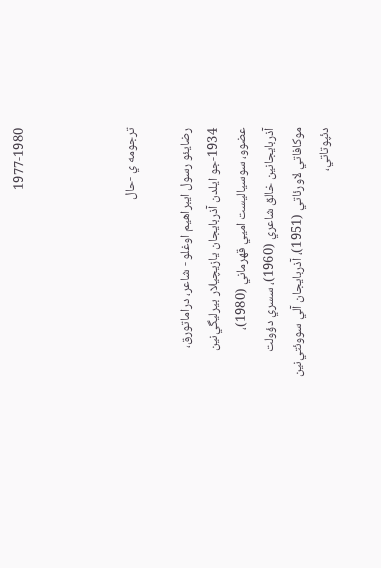1977-1980



ترجومه ي -حال

رضايئو رسول ايبراهيم اوغلو - شاعر، دراماتورق، 1934-جو ايلدن آذربايجان يازيچيلار بيرليگي‌نين عضوو، سوسياليست اميي قهرماني (1980)، آذربايجانين خالق شاعري (1960)، سسري دؤولت موكافاتي لاورئاتي (1951)، آذربايجان آلي سووئتي‌نين دئپوتاتي،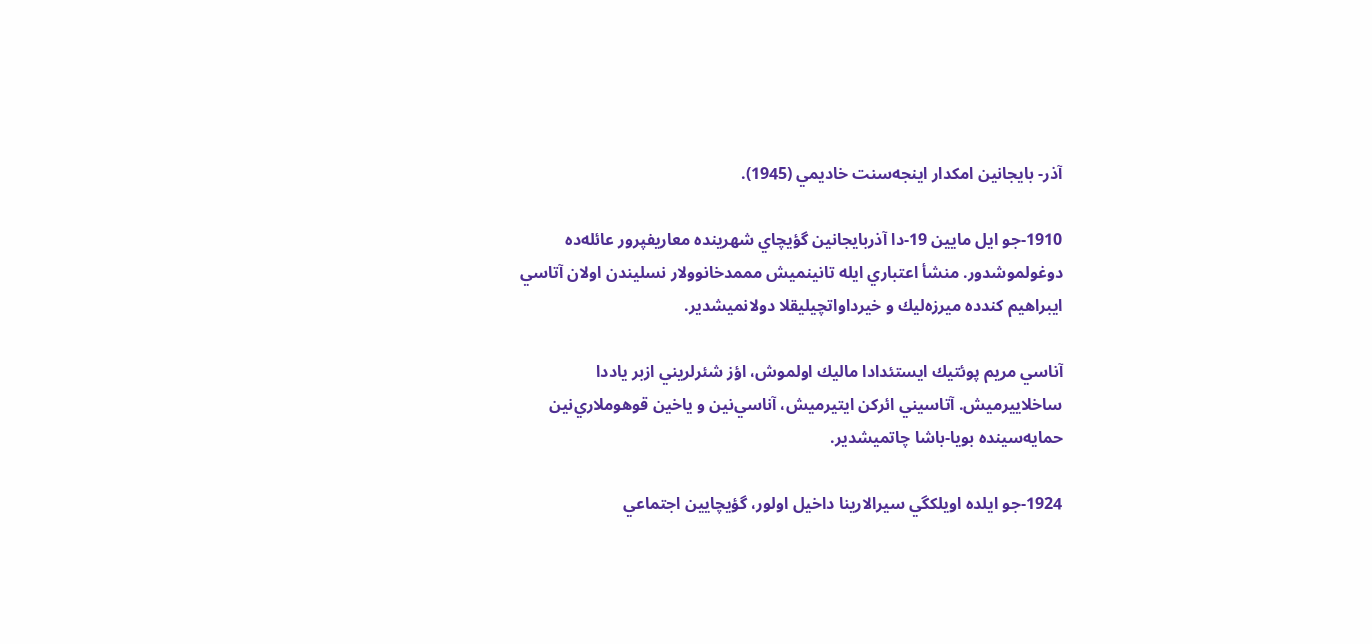آذر- بايجانين امكدار اينجه‌سنت خاديمي (1945).

1910-جو ايل مايين 19-دا آذربايجانين گؤيچاي شهرينده معاريفپرور عائله‌ده دوغولموشدور. منشأ‌ اعتباري ايله تانينميش مممدخانوولار نسليندن اولان آتاسي ايبراهيم كندده ميرزه‌ليك و خيرداواتچيليقلا دولانميشدير.

آناسي مريم پوئتيك ايستئدادا ماليك اولموش، اؤز شئرلريني ازبر ياددا ساخلاييرميش. آتاسيني ائركن ايتيرميش، آناسي‌نين و ياخين قوهوملاري‌نين حمايه‌سينده بويا-باشا چاتميشدير.

1924-جو ايلده اويلكگي سيرالارينا داخيل اولور، گؤيچايين اجتماعي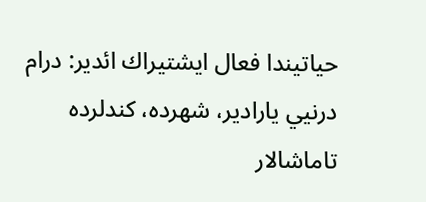حياتيندا فعال ايشتيراك ائدير: درام درنيي يارادير، شهرده، كندلرده تاماشالار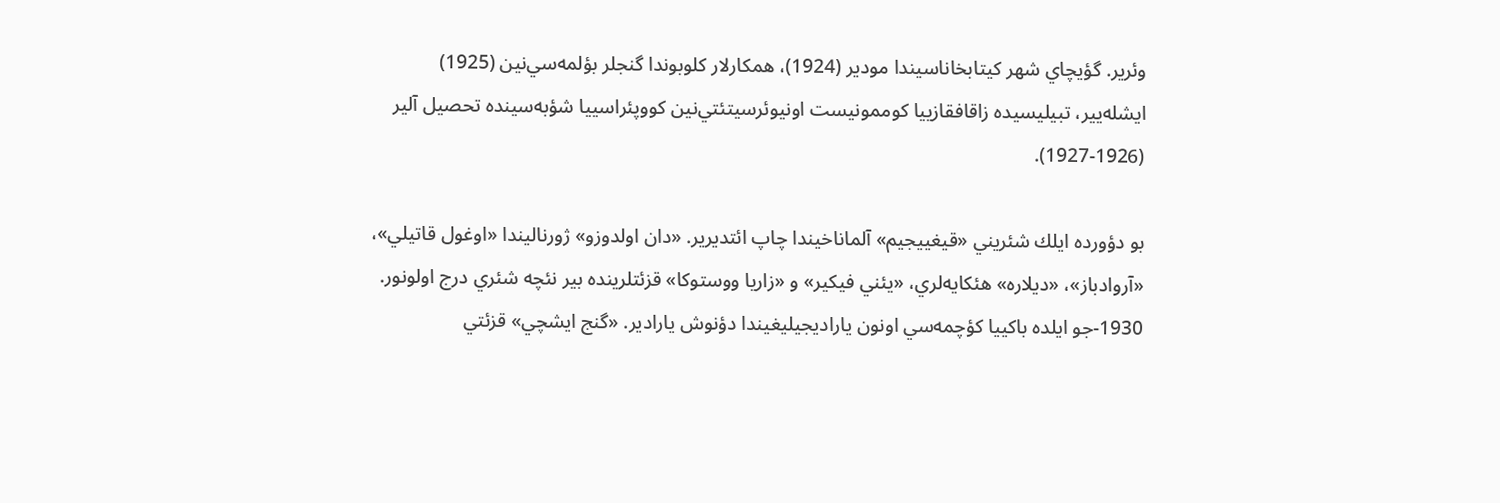وئرير. گؤيچاي شهر كيتابخاناسيندا مودير (1924)، همكارلار كلوبوندا گنجلر بؤلمه‌سي‌نين (1925) ايشله‌يير، تبيليسيده زاقافقازييا كوممونيست اونيوئرسيتئتي‌نين كووپئراسييا شؤبه‌سينده تحصيل آلير (1926-1927).

بو دؤورده ايلك شئريني «قيغييجيم» آلماناخيندا چاپ ائتديرير. «دان اولدوزو» ژورناليندا «اوغول قاتيلي»، «آروادباز»، «ديلاره» هئكايه‌لري، «يئني فيكير» و «زاريا ووستوكا» قزئتلرينده بير نئچه شئري درج اولونور. 1930-جو ايلده باكييا كؤچمه‌سي اونون ياراديجيليغيندا دؤنوش يارادير. «گنج ايشچي» قزئتي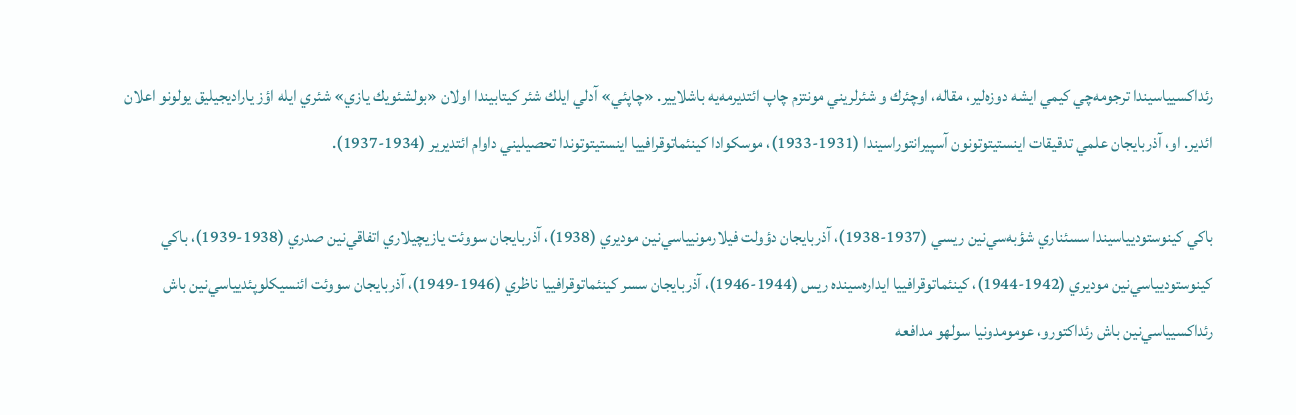رئداكسيياسيندا ترجومه‌چي كيمي ايشه دوزه‌لير، مقاله، اوچئرك و شئرلريني مونتزم چاپ ائتديرمه‌يه باشلايير. «چاپئي» آدلي ايلك شئر كيتابيندا اولان «بولشئويك يازي» شئري ايله اؤز ياراديجيليق يولونو اعلان ائدير. او، آذربايجان علمي تدقيقات اينستيتوتونون آسپيرانتوراسيندا (1931-1933)، موسكوادا كينئماتوقرافييا اينستيتوتوندا تحصيليني داوام ائتديرير (1934-1937).

باكي كينوستوديياسيندا سسئناري شؤبه‌سي‌نين ريسي (1937-1938)، آذربايجان دؤولت فيلارمونيياسي‌نين موديري (1938)، آذربايجان سووئت يازيچيلاري اتفاقي‌نين صدري (1938-1939)، باكي كينوستوديياسي‌نين موديري (1942-1944)، كينئماتوقرافييا ايداره‌سينده ريس (1944-1946)، آذربايجان سسر كينئماتوقرافييا ناظري (1946-1949)، آذربايجان سووئت ائنسيكلوپئديياسي‌نين باش رئداكسيياسي‌نين باش رئداكتورو، عومومدونيا سولهو مدافعه‌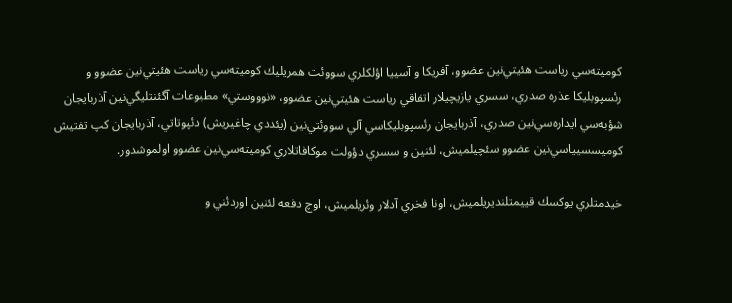كوميته‌سي رياست هئيتي‌نين عضوو، آفريكا و آسييا اؤلكلري سووئت همريليك كوميته‌سي رياست هئيتي‌نين عضوو و رئسپوبليكا عذره صدري، سسري يازيچيلار اتفاقي رياست هئيتي‌نين عضوو، «نوووستي» مطبوعات آگئنتليگي‌نين آذربايجان شؤبه‌سي ايداره‌سي‌نين صدري، آذربايجان رئسپوبليكاسي آلي سووئتي‌نين (يئددي چاغيريش) دئپوتاتي، آذربايجان كپ تفتيش كوميسسيياسي‌نين عضوو سئچيلميش، لئنين و سسري دؤولت موكافاتلاري كوميته‌سي‌نين عضوو اولموشدور.

خيدمتلري يوكسك قييمتلنديريلميش، اونا فخري آدلار وئريلميش، اوچ دفعه‌ لئنين اوردئني و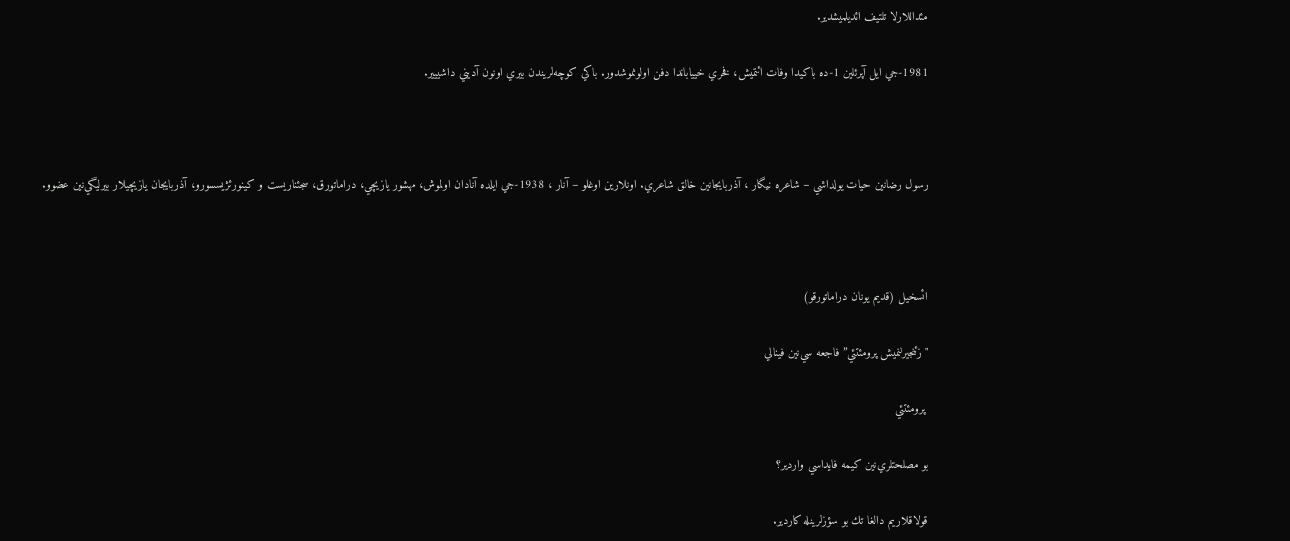مئداللارلا تلتيف ائديلميشدير.

1981-جي ايل آپرئلين 1-ده باكيدا وفات ائتميش، فخري خيياباندا دفن اولونموشدور. باكي كوچه‌لريندن بيري اونون آديني داشييير.



رسول رضانين حيات يولداشي – شاعره نيگار ، آذربايجانين خالق شاعري. اونلارين اوغلو – آنار ، 1938-جي ايلده آنادان اولموش، مهشور يازيچي، دراماتورق، سجئناريست و كينورئژيسسورو، آذربايجان يازيچيلار بيرليگي‌نين عضوو.



ائسخيل (قديم يونان دراماتورقو)

"زئنجيرلنميش پرومئتئي” فاجعه سي‌نين فينالي

 پرومئتئي

بو مصلحتلري‌نين كيمه فايداسي واردير؟

قولاقلاريم دالغا تك بو سؤزلرينله كاردير.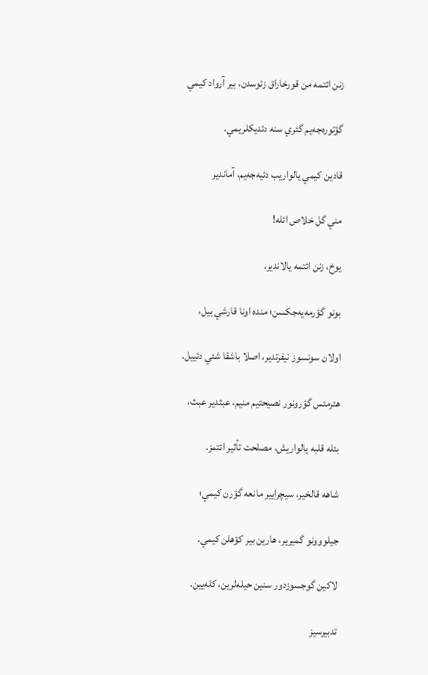زنن ائتمه من قورخاراق زئوسدن، بير آرواد كيمي

گؤتوره‌جه‌يم گئري سنه دئديكلريمي.

قادين كيمي يالواريب دئيه‌جه‌يم، آماندير

مني گل خلاص ائله!

يوخ، زنن ائتمه يالاندير.

بونو گؤرمه‌يه‌جكسن؛ منده اونا قارشي بيل،

اولان سونسوز نيفرتدير، اصلا باشقا شئي دئييل.

هئرمئس گؤرونور نصيحتيم منيم، عبثدير عبث،

بئله قلبه يالواريش، مصلحت تأثير ائتمز.

شاهه قالخير، سيچرايير مانعه گؤرن كيمي؛

جيلووونو گميرير، هارين بير كؤهلن كيمي.

لاكين گوجسوزدور سنين حيله‌لرين، كله‌يين.

تدبيرسيز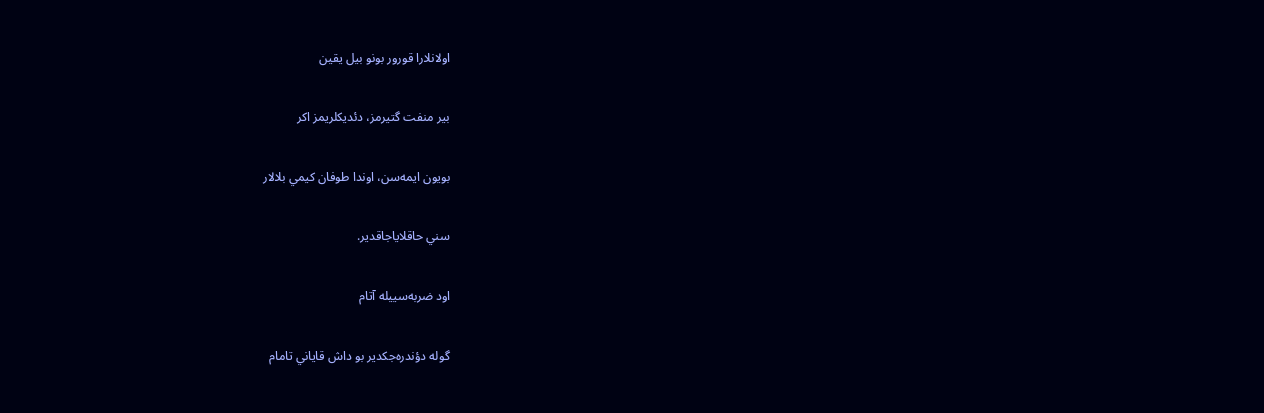اولانلارا قورور بونو بيل يقين

بير منفت گتيرمز، دئديكلريمز اكر

بويون ايمه‌سن، اوندا طوفان كيمي بلالار

سني حاقلاياجاقدير.

اود ضربه‌سييله آتام

گوله دؤندره‌جكدير بو داش قاياني تامام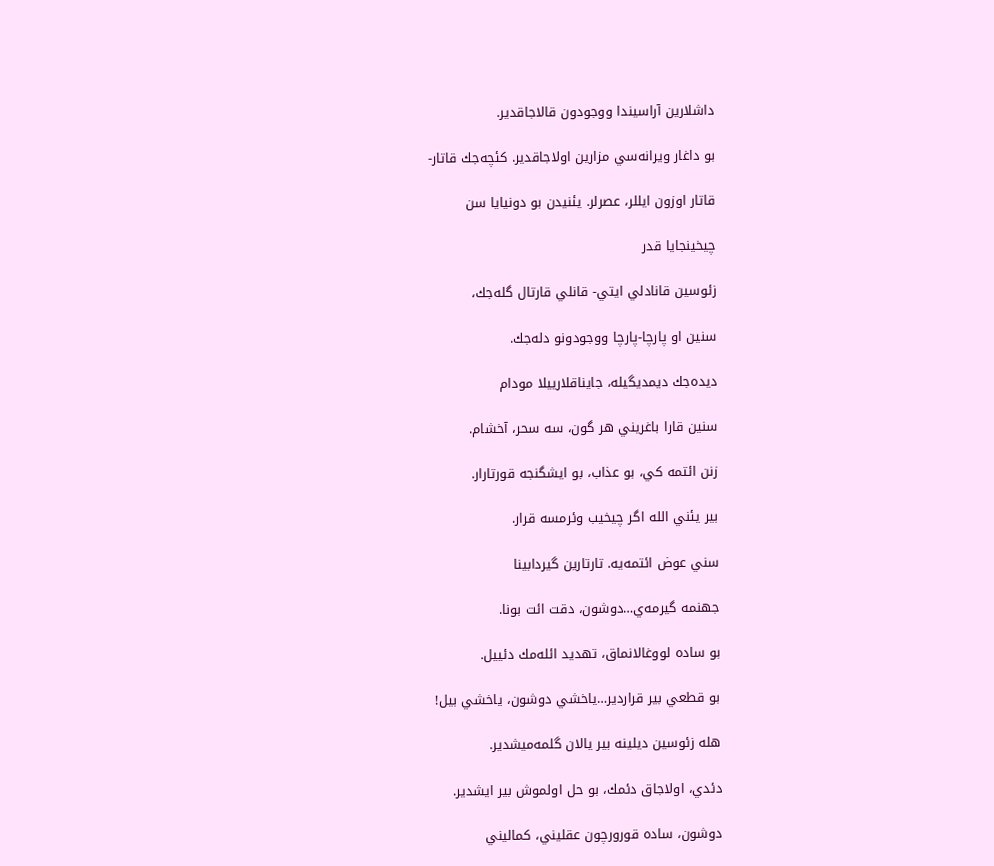داشلارين آراسيندا ووجودون قالاجاقدير.

بو داغار ويرانه‌سي مزارين اولاجاقدير. كئچه‌جك قاتار-

قاتار اوزون ايللر، عصرلر. يئنيدن بو دونيايا سن

چيخينجايا قدر

زئوسين قانادلي ايتي- قانلي قارتال گله‌جك،

سنين او پارچا-پارچا ووجودونو دله‌جك.

ديده‌جك ديمديگيله، جايناقلارييلا مودام

سنين قارا باغريني هر گون، سه سحر، آخشام.

زنن ائتمه كي، بو عذاب، بو ايشگنجه قورتارار.

بير يئني الله اگر چيخيب وئرمسه قرار.

سني عوض ائتمه‌يه. تارتارين گيردابينا

جهنمه گيرمه‌ي…دوشون، دقت ائت بونا.

بو ساده لووغالانماق، تهديد ائله‌مك دئييل.

بو قطعي بير قراردير…ياخشي دوشون، ياخشي بيل!

هله زئوسين ديلينه بير يالان گلمه‌ميشدير.

دئدي، اولاجاق دئمك، بو حل اولموش بير ايشدير.

دوشون، ساده قورورچون عقليني، كماليني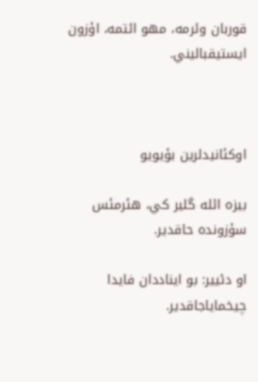قوربان وئرمه، مهو ائتمه، اؤزون ايستيقباليني.



اوكئانيدلرين بؤيويو

بيزه ائله گلير كي، هئرمئس سؤزونده حاقدير.

او دئيير: بو ايناددان فايدا چيخماياجاقدير.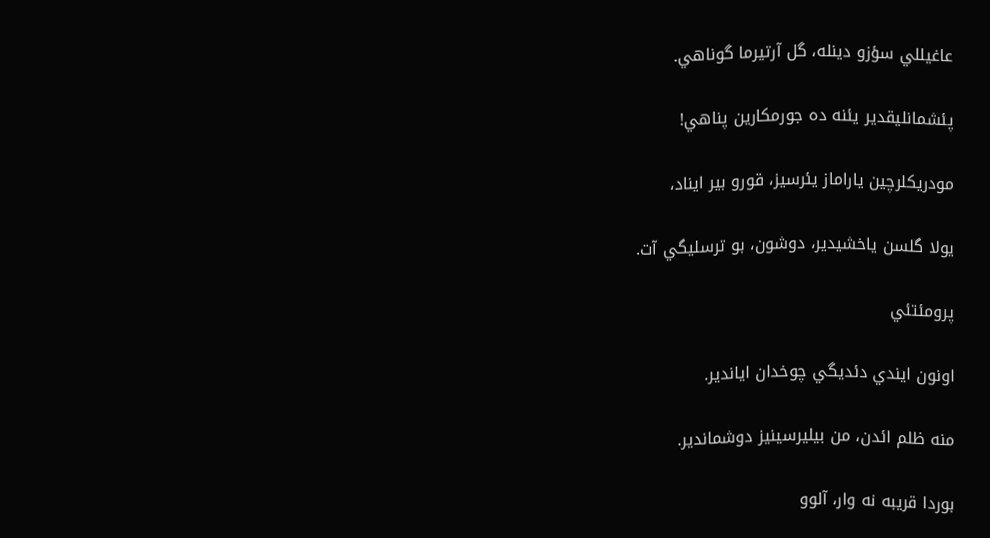عاغيللي سؤزو دينله، گل آرتيرما گوناهي.

پئشمانليقدير يئنه ده جورمكارين پناهي!

مودريكلرچين ياراماز يئرسيز، قورو بير ايناد،

يولا گلسن ياخشيدير، دوشون، بو ترسليگي آت.

پرومئتئي

اونون ايندي دئديگي چوخدان اياندير.

منه ظلم ائدن، من بيليرسينيز دوشماندير.

بوردا قريبه نه وار، آلوو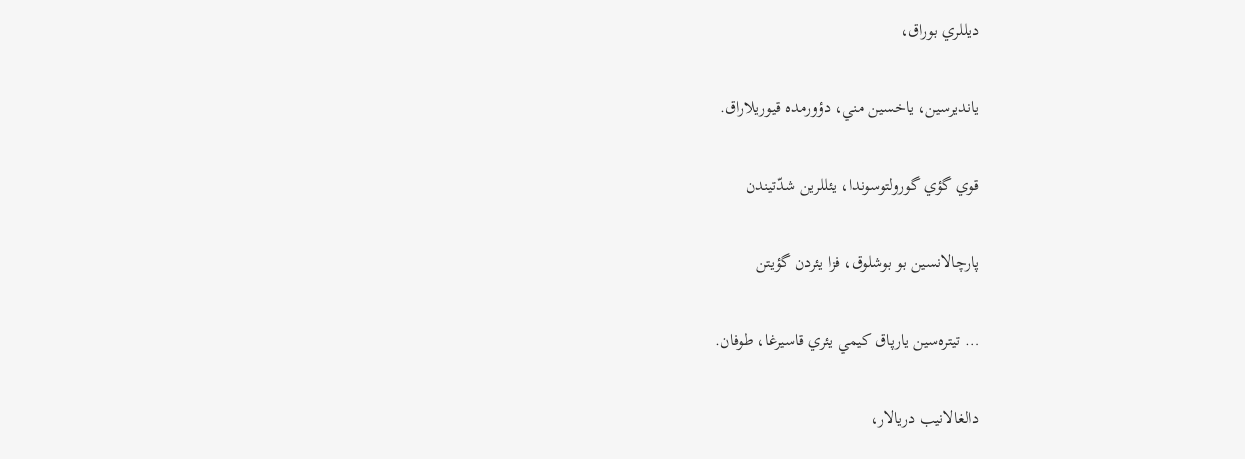ديللري بوراق،

يانديرسين، ياخسين مني، دؤورمده قيوريلاراق.

قوي گؤي گورولتوسوندا، يئللرين شدّتيندن

پارچالانسين بو بوشلوق، فزا يئردن گؤيتن

… تيتره‌سين يارپاق كيمي يئري قاسيرغا، طوفان.

دالغالانيب دريالار،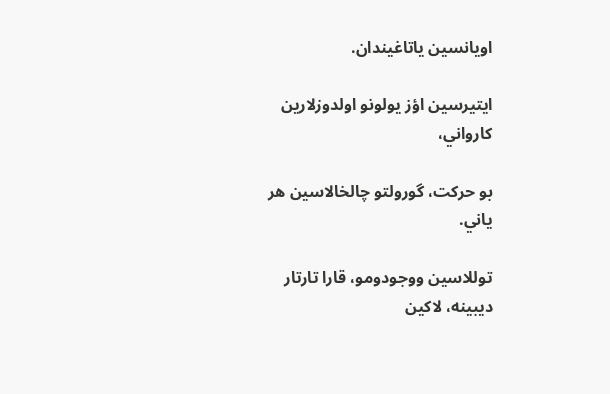اويانسين ياتاغيندان.

ايتيرسين اؤز يولونو اولدوزلارين كارواني،

بو حركت، گورولتو چالخالاسين هر ياني.

توللاسين ووجودومو، قارا تارتار ديبينه، لاكين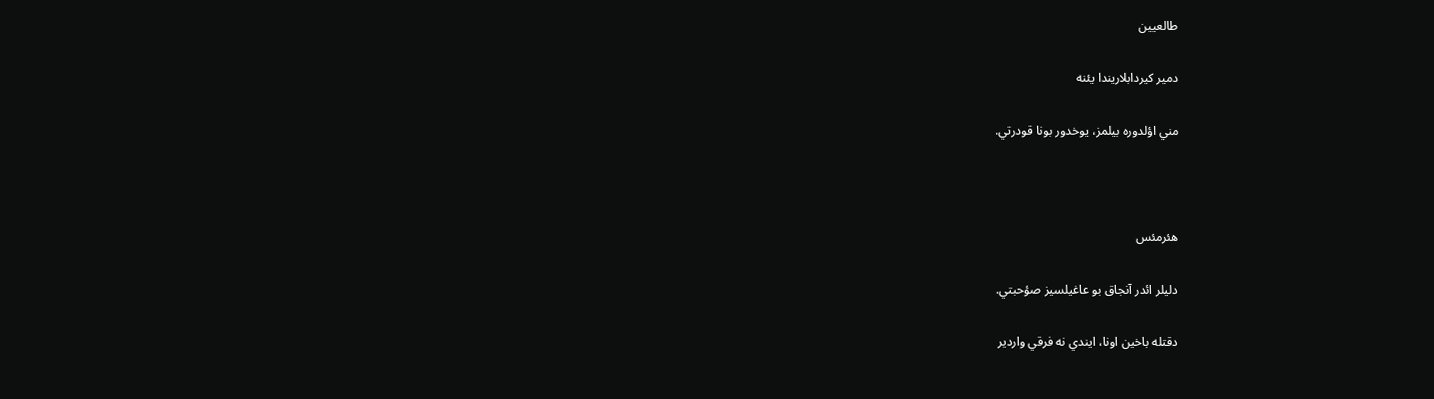طالعيين

دمير كيردابلاريندا يئنه

مني اؤلدوره بيلمز، يوخدور بونا قودرتي.



هئرمئس

دليلر ائدر آنجاق بو عاغيلسيز صؤحبتي.

دقتله باخين اونا، ايندي نه فرقي واردير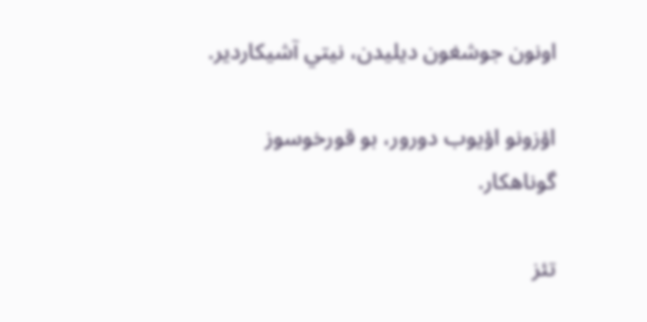اونون جوشغون ديليدن، نيتي آشيكاردير.

اؤزونو اؤيوب دورور، بو قورخوسوز گوناهكار.

تئز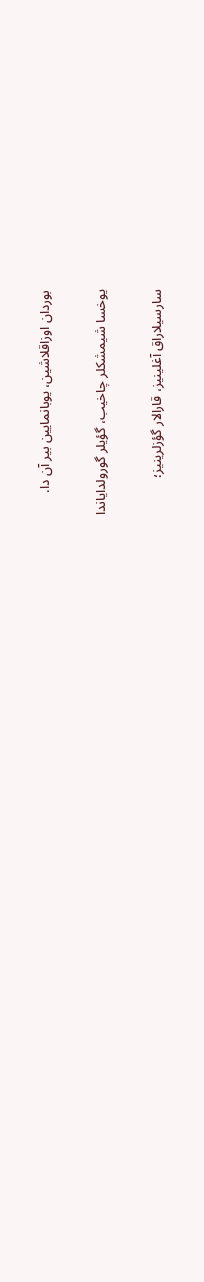بوردان اوزاقلاشين، يوبانمايين بير آن دا.

يوخسا شيمشكلر چاخيب، گؤيلر گورولداياندا

سارسيلاراق آغلينيز، قارالار گؤزلرينيز؛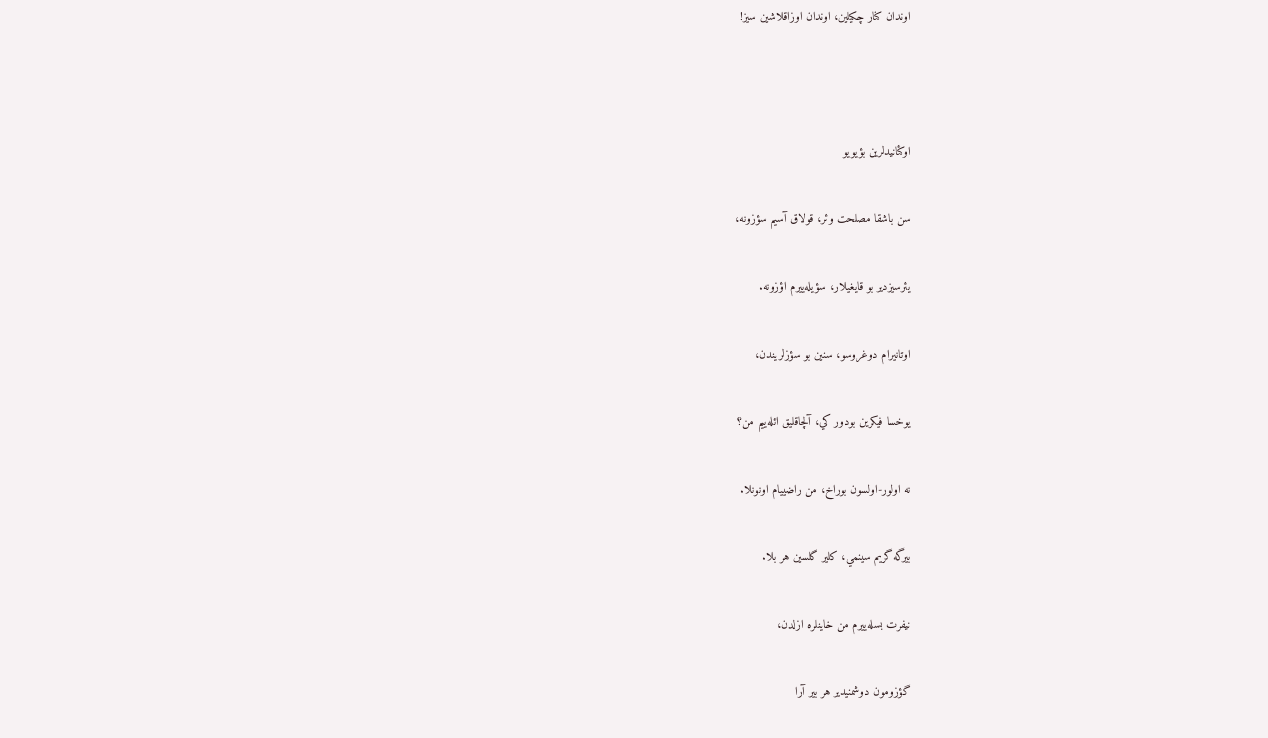اوندان كنار چكيلين، اوندان اوزاقلاشين سيز!



اوكئانيدلرين بؤيويو

سن باشقا مصلحت وئر، قولاق آسيم سؤزونه،

يئرسيزدير بو قايغيلار، سؤيله‌ييرم اؤزونه.

اوتانيرام دوغروسو، سنين بو سؤزلريندن،

يوخسا فيكرين بودور كي، آلچاقليق ائله‌ييم من؟

نه اولور-اولسون بوراخ، من راضييام اونونلا.

بيرگه گريم سينمي، كلير گلسين هر بلا.

نيفرت بسله‌ييرم من خاينلره ازلدن،

گؤزومون دوشمنيدير هر بير آرا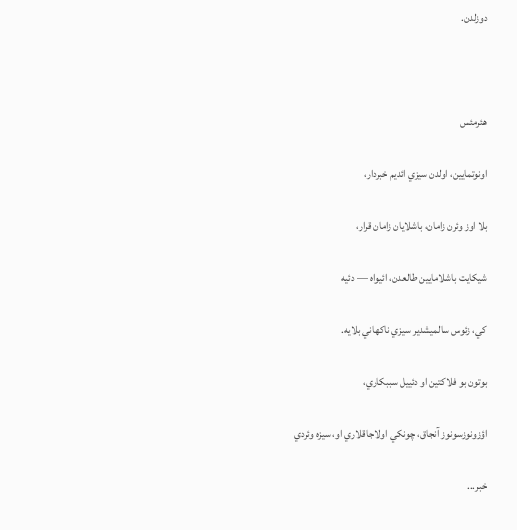دوزلدن.



هئرمئس

اونوتمايين، اولدن سيزي ائديم خبردار،

بلا اوز وئرن زامان، باشلايان زامان قرار،

شيكايت باشلامايين طالعدن، ائيواه — دئيه

كي، زئوس سالميشدير سيزي ناكهاني بلايه.

بوتون بو فلاكتين او دئييل سببكاري،

اؤزونوزسونوز آنجاق، چونكي اولاجاقلاري او، سيزه وئردي

خبر...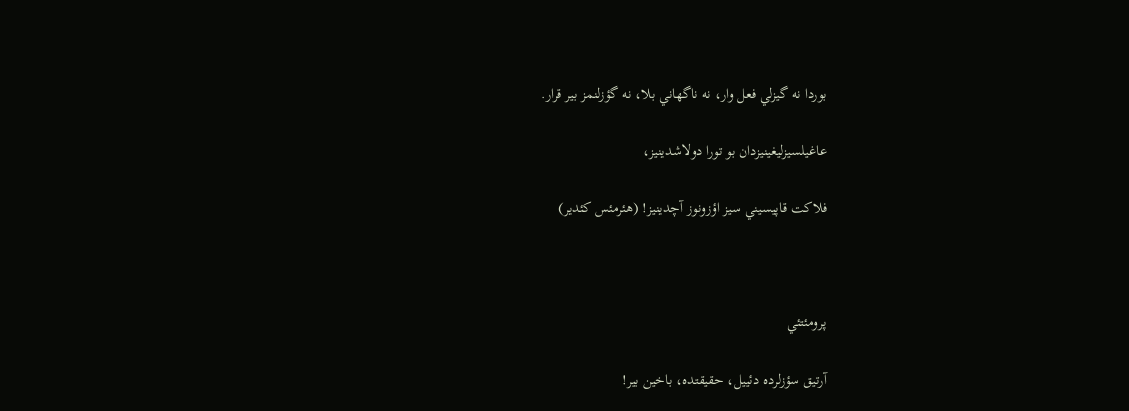بوردا نه گيزلي فعل وار، نه ناگهاني بلا، نه گؤزلنمز بير قرار.

عاغيلسيزليغينيزدان بو تورا دولاشدينيز،

فلاكت قاپيسيني سيز اؤزونوز آچدينيز! (هئرمئس كئدير)



پرومئتئي

آرتيق سؤزلرده دئييل، حقيقتده، باخين بير!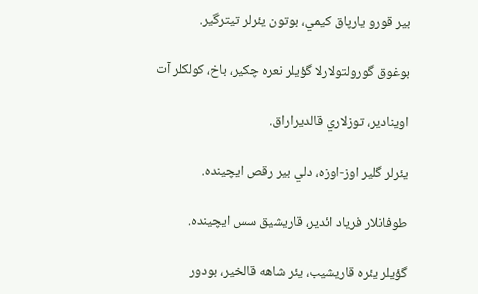بير قورو يارپاق كيمي، بوتون يئرلر تيترگير.

بوغوق گورولتولارلا گؤيلر نعره چكير، باخ، كولكلر آت

اوينادير، توزلاري قالديراراق.

يئرلر گلير اوز-اوزه، دلي بير رقص ايچينده.

طوفانلار فرياد ائدير، قاريشيق سس ايچينده.

گؤيلر يئره قاريشيب، يئر شاهه قالخير، بودور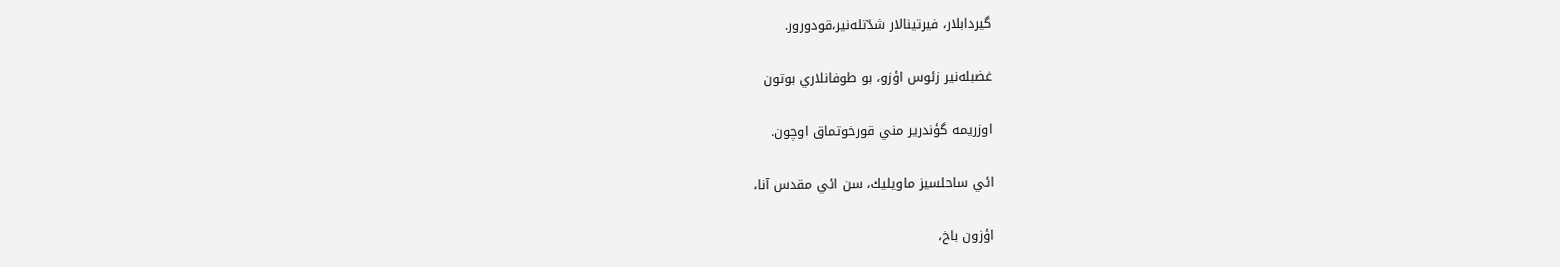گيردابلار، فيرتينالار شدّتله‌نير،قودورور.

غضبله‌نير زئوس اؤزو، بو طوفانلاري بوتون

اوزريمه گؤندرير مني قورخوتماق اوچون.

ائي ساحلسيز ماويليك، سن ائي مقدس آنا،

اؤزون باخ،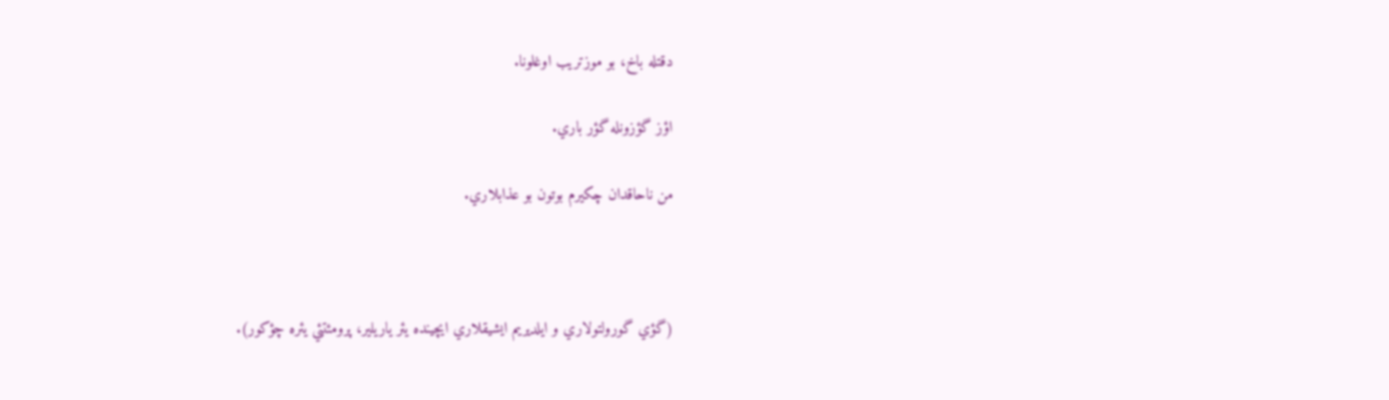دقتله باخ، بو موزتريب اوغلونا.

اؤز گؤزونله گؤر باري.

من ناحاقدان چكيرم بوتون بو عذابلاري.



(گؤي گورولتولاري و ايلديريم ايشيقلاري ايچينده يئر ياريلير، پرومئتئي يئره چؤكور).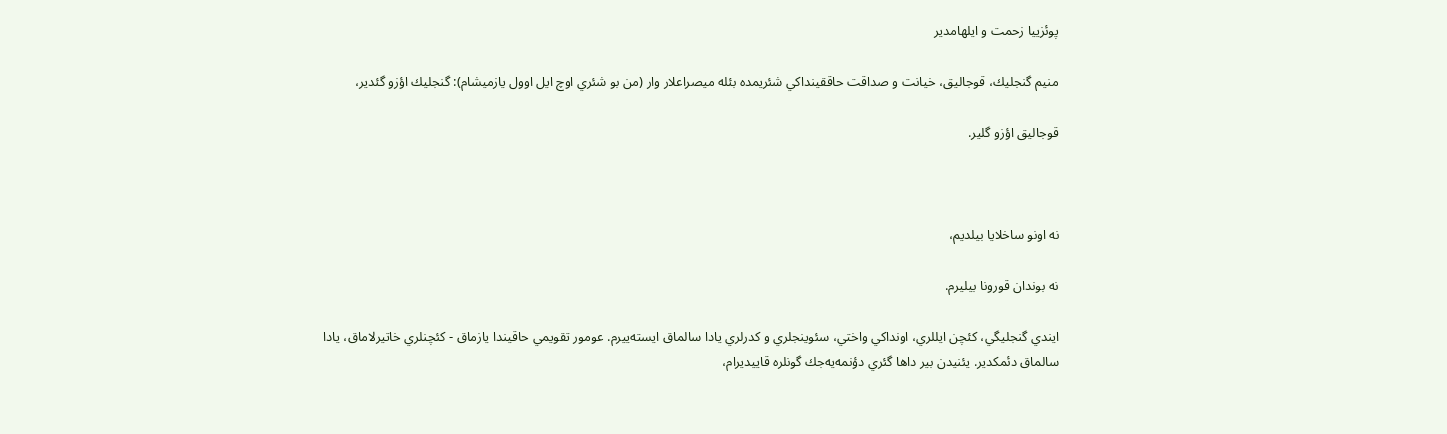پوئزييا زحمت و ايلهامدير

منيم گنجليك، قوجاليق، خيانت و صداقت حاققينداكي شئريمده بئله ميصراعلار وار (من بو شئري اوچ ايل اوول يازميشام): گنجليك اؤزو گئدير،

قوجاليق اؤزو گلير.



نه اونو ساخلايا بيلديم،

نه بوندان قورونا بيليرم.

ايندي گنجليگي، كئچن ايللري، اونداكي واختي، سئوينجلري و كدرلري يادا سالماق ايسته‌ييرم. عومور تقويمي حاقيندا يازماق - كئچنلري خاتيرلاماق، يادا سالماق دئمكدير. يئنيدن بير داها گئري دؤنمه‌يه‌جك گونلره قاييديرام،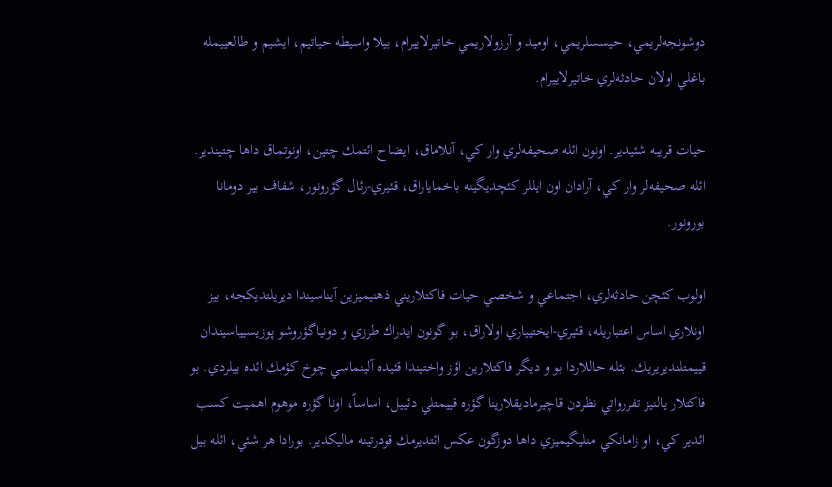دوشونجه‌لريمي، حيسسلريمي، اوميد و آرزولاريمي خاتيرلاييرام، بيلا واسيطه‌ حياتيم، ايشيم و طالعييمله باغلي اولان حادثه‌لري خاتيرلاييرام.

حيات قريبه شئيدير. اونون ائله صحيفه‌لري وار كي، آنلاماق، ايضاح ائتمك چتين، اونوتماق داها چتيندير. ائله صحيفه‌لر وار كي، آرادان اون ايللر كئچديگينه باخماياراق، قئيري-رئال گؤرونور، شفاف بير دومانا بورونور.

اولوب كئچن حادثه‌لري، اجتماعي و شخصي حيات فاكتلاريني ذهنيميزين آيناسيندا ديريلتديكجه، بيز اونلاري اساس اعتباريله، قئيري-ايختيياري اولاراق، بو گونون ايدراك طرزي و دونياگؤروشو پوزيسيياسيندان قييمتلنديريريك. بئله حاللاردا بو و ديگر فاكتلارين اؤز واختيندا قئيده آلينماسي چوخ كؤمك ائده بيلردي. بو فاكتلار يالنيز تفررواتي نظردن قاچيرماديقلارينا گؤره قييمتلي دئييل، اساساً، اونا گؤره موهوم اهميت كسب ائدير كي، او زامانكي منليگيميزي داها دوزگون عكس ائتديرمك قودرتينه ماليكدير. بورادا هر شئي، ائله بيل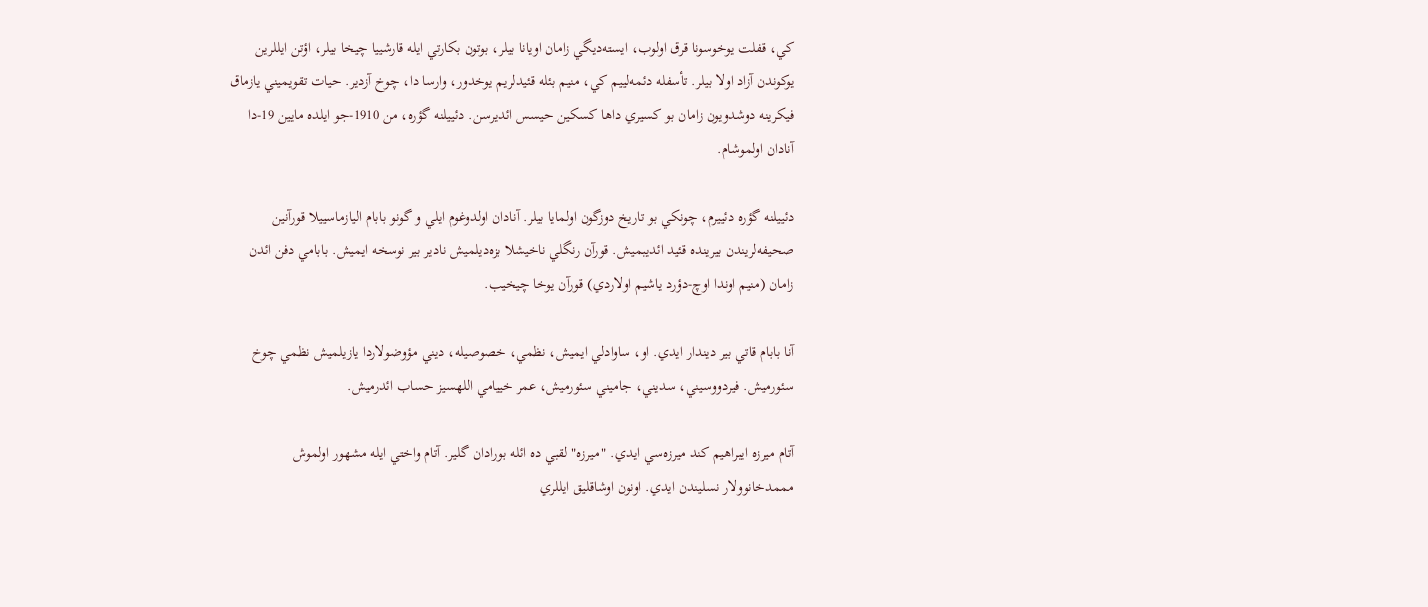كي، قفلت يوخوسونا قرق اولوب، ايسته‌ديگي زامان اويانا بيلر، بوتون بكارتي ايله قارشييا چيخا بيلر، اؤتن ايللرين يوكوندن آزاد اولا بيلر. تأسفله دئمه‌لييم كي، منيم بئله قئيدلريم يوخدور، وارسا دا، چوخ آزدير. حيات تقويميني يازماق فيكرينه دوشدويون زامان بو كسيري داها كسكين حيسس ائديرسن. دئييلنه گؤره، من 1910-جو ايلده مايين 19-دا آنادان اولموشام.

دئييلنه گؤره دئييرم، چونكي بو تاريخ دوزگون اولمايا بيلر. آنادان اولدوغوم ايلي و گونو بابام اليازماسييلا قورآنين صحيفه‌لريندن بيرينده قئيد ائديبميش. قورآن رنگلي ناخيشلا بزه‌ديلميش نادير بير نوسخه ايميش. بابامي دفن ائدن زامان (منيم اوندا اوچ-دؤرد ياشيم اولاردي) قورآن يوخا چيخيب.

آنا بابام قاتي بير ديندار ايدي. او، ساوادلي ايميش، نظمي، خصوصيله، ديني مؤوضولاردا يازيلميش نظمي چوخ سئورميش. فيردووسيني، سديني، جاميني سئورميش، عمر خييامي اللهسيز حساب ائدرميش.

آتام ميرزه ايبراهيم كند ميرزه‌سي ايدي. "ميرزه" لقبي ده ائله بورادان گلير. آتام واختي ايله مشهور اولموش مممدخانوولار نسليندن ايدي. اونون اوشاقليق ايللري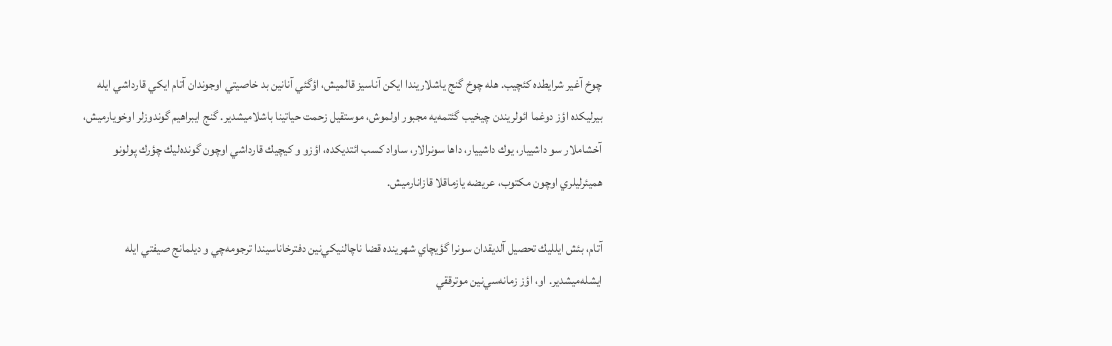چوخ آغير شرايطده كئچيب. هله چوخ گنج ياشلاريندا ايكن آناسيز قالميش، اؤگئي آنانين بد خاصيتي اوجوندان آتام ايكي قارداشي ايله بيرليكده اؤز دوغما ائولريندن چيخيب گئتمه‌يه مجبور اولموش، موستقيل زحمت حياتينا باشلاميشدير. گنج ايبراهيم گوندوزلر اوخويارميش، آخشاملار سو داشييار، يوك داشييار، داها سونرالار، ساواد كسب ائتديكده، اؤزو و كيچيك قارداشي اوچون گونده‌ليك چؤرك پولونو هميئرليلري اوچون مكتوب، عريضه يازماقلا قازانارميش.

آتام، بئش ايلليك تحصيل آلديقدان سونرا گؤيچاي شهرينده قضا ناچالنيكي‌نين دفترخاناسيندا ترجومه‌چي و ديلمانج صيفتي ايله ايشله‌ميشدير. او، اؤز زمانه‌سي‌نين موترققي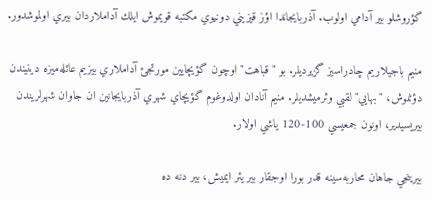گؤروشلو بير آدامي اولوب. آذربايجاندا اؤز قيزيني دونيوي مكتبه قويموش ايلك آداملاردان بيري اولموشدور.

منيم باجيلاريم چادراسيز گزيرديلر. بو "قباهت" اوچون گؤيچايين مورتجئ آداملاري بيزيم عائله‌ميزه دينيندن دؤنموش، "بهايي" لقبي وئرميشديلر. منيم آنادان اولدوغوم گؤيچاي شهري آذربايجانين ان جاوان شهرلريندن بيريسيدير، اونون جمعيسي 100-120 ياشي اولار.

بيرينجي جاهان محاربه‌سينه قدر بورا اوجقار بير يئر ايميش، بير دنه ده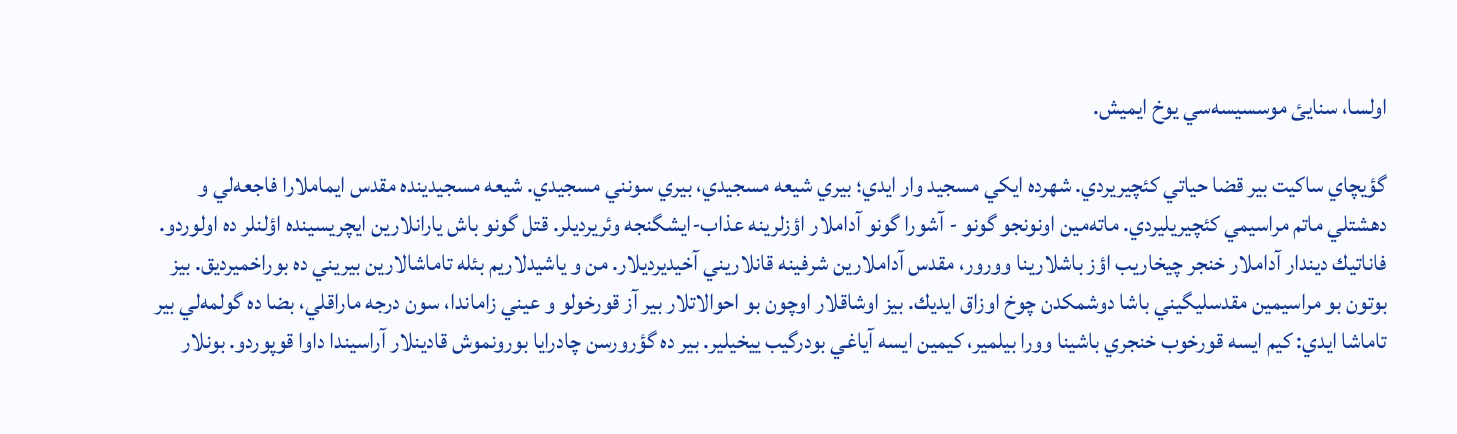اولسا، سنايئ موسسيسه‌سي يوخ ايميش.

گؤيچاي ساكيت بير قضا حياتي كئچيريردي. شهرده ايكي مسجيد وار ايدي؛ بيري شيعه مسجيدي، بيري سونني مسجيدي. شيعه مسجيدينده مقدس ايماملارا فاجعه‌لي و دهشتلي ماتم مراسيمي كئچيريليردي. ماته‌مين اونونجو گونو - آشورا گونو آداملار اؤزلرينه عذاب-ايشگنجه وئريرديلر. قتل گونو باش يارانلارين ايچريسينده اؤلنلر ده اولوردو. فاناتيك ديندار آداملار خنجر چيخاريب اؤز باشلارينا وورور، مقدس آداملارين شرفينه قانلاريني آخيديرديلار. من و ياشيدلاريم بئله تاماشالارين بيريني ده بوراخميرديق. بيز بوتون بو مراسيمين مقدسليگيني باشا دوشمكدن چوخ اوزاق ايديك. بيز اوشاقلار اوچون بو احوالاتلار بير آز قورخولو و عيني زاماندا، سون درجه‌ ماراقلي، بضا ده گولمه‌لي بير تاماشا ايدي: كيم ايسه قورخوب خنجري باشينا وورا بيلمير، كيمين ايسه آياغي بودرگيب ييخيلير. بير ده گؤرورسن چادرايا بورونموش قادينلار آراسيندا داوا قوپوردو. بونلار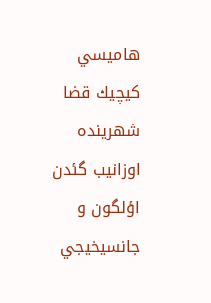هاميسي كيچيك قضا شهرينده اوزانيب گئدن اؤلگون و جانسيخيجي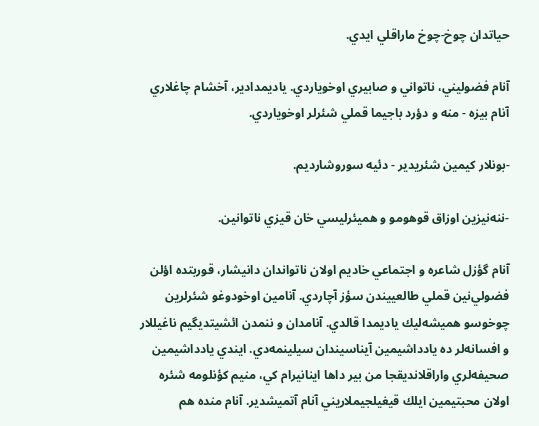حياتدان چوخ-چوخ ماراقلي ايدي.

آنام فضوليني، ناتواني و صابيري اوخوياردي. ياديمدادير، آخشام چاغلاري آنام بيزه - منه و دؤرد باجيما قملي شئرلر اوخوياردي.

-بونلار كيمين شئريدير - دئيه سوروشارديم.

-ننه‌نيزين اوزاق قوهومو و هميئرليسي خان قيزي ناتوانين.

آنام گؤزل شاعره و اجتماعي خاديم اولان ناتواندان دانيشار، قوربتده اؤلن فضولي‌نين قملي طالعييندن سؤز آچاردي. آنامين اوخودوغو شئرلرين چوخوسو هميشه‌ليك ياديمدا قالدي. آنامدان و ننمدن ائشيتديگيم ناغيللار و افسانه‌لر ده يادداشيمين آيناسيندان سيلينمه‌دي. ايندي يادداشيمين صحيفه‌لري واراقلانديقجا من بير داها اينانيرام كي، منيم كؤنلومه شئره اولان محبتيمين ايلك قيغيلجيملاريني آنام آتميشدير. آنام منده هم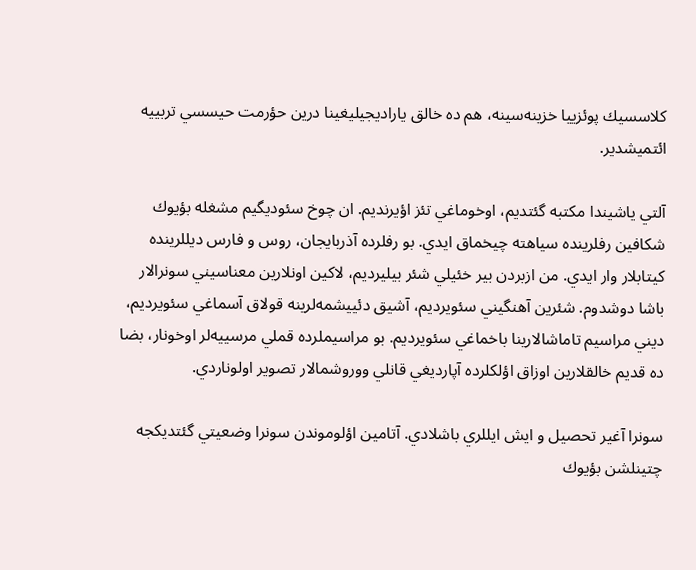كلاسسيك پوئزييا خزينه‌سينه، هم ده خالق ياراديجيليغينا درين حؤرمت حيسسي تربييه ائتميشدير.

آلتي ياشيندا مكتبه گئتديم، اوخوماغي تئز اؤيرنديم. ان چوخ سئوديگيم مشغله بؤيوك شكافين رفلرينده سياهته چيخماق ايدي. بو رفلرده آذربايجان، روس و فارس ديللرينده كيتابلار وار ايدي. من ازبردن بير خئيلي شئر بيليرديم، لاكين اونلارين معناسيني سونرالار باشا دوشدوم. شئرين آهنگيني سئويرديم، آشيق دئييشمه‌لرينه قولاق آسماغي سئويرديم، ديني مراسيم تاماشالارينا باخماغي سئويرديم. بو مراسيملرده قملي مرسييه‌لر اوخونار، بضا ده قديم خالقلارين اوزاق اؤلكلرده آپارديغي قانلي ووروشمالار تصوير اولوناردي.

سونرا آغير تحصيل و ايش ايللري باشلادي. آتامين اؤلوموندن سونرا وضعيتي گئتديكجه چتينلشن بؤيوك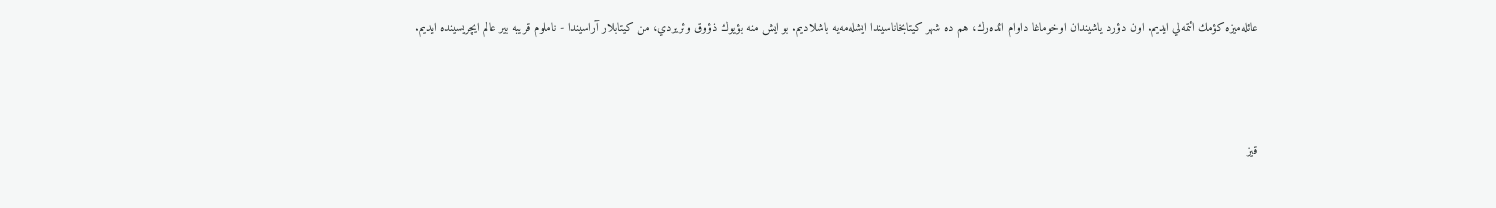عائله‌ميزه كؤمك ائتمه‌لي ايديم. اون دؤرد ياشيندان اوخوماغا داوام ائده‌رك، هم ده شهر كيتابخاناسيندا ايشله‌مه‌يه باشلاديم. بو ايش منه بؤيوك ذؤوق وئريردي، من كيتابلار آراسيندا - ناملوم قريبه بير عالم ايچريسينده ايديم.



قيز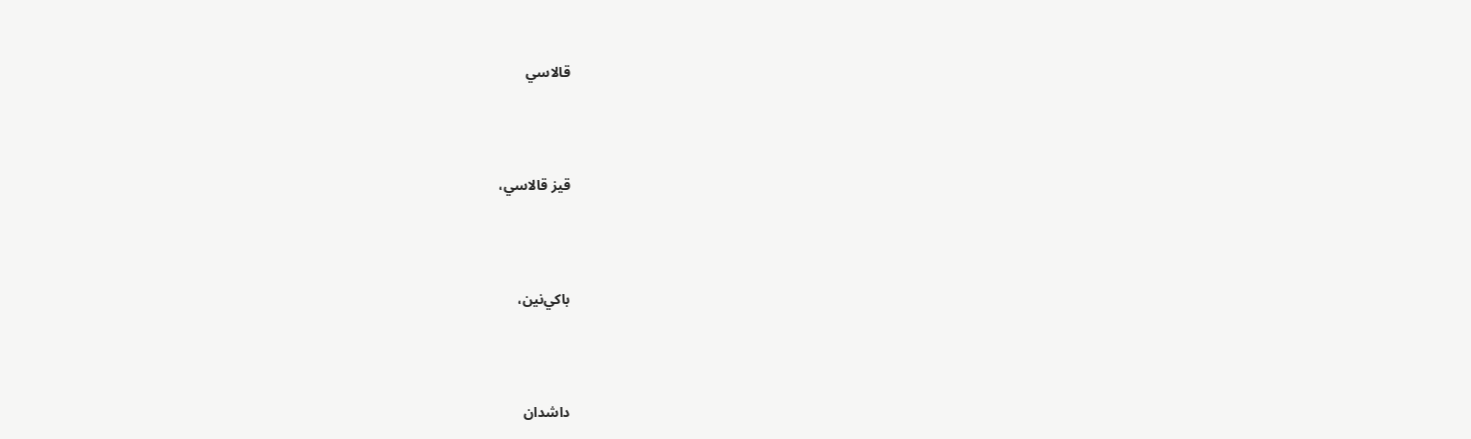قالاسي



قيز قالاسي،



باكي‌نين،



داشدان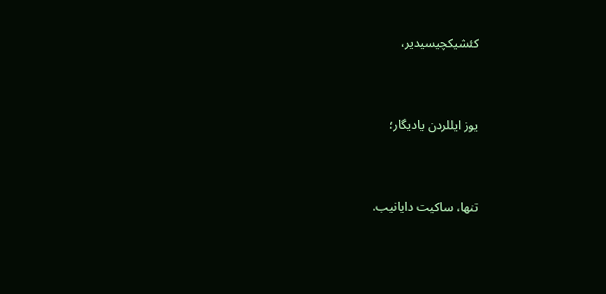كئشيكچيسيدير،



يوز ايللردن ياديگار؛



تنها، ساكيت دايانيب.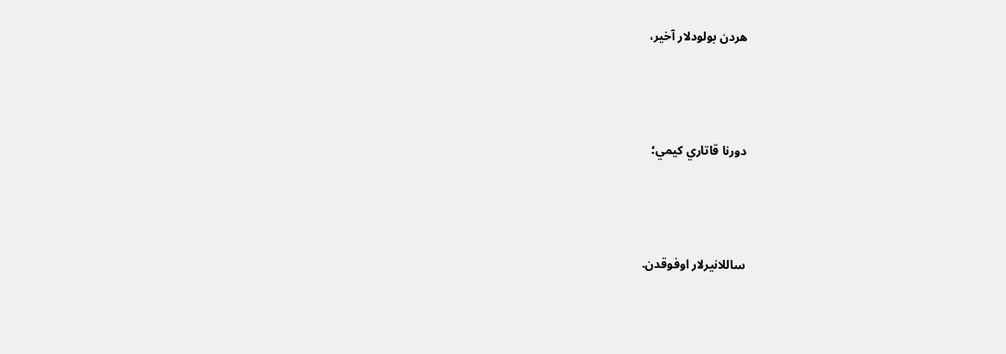هردن بولودلار آخير،



دورنا قاتاري كيمي؛



ساللانيرلار اوفوقدن.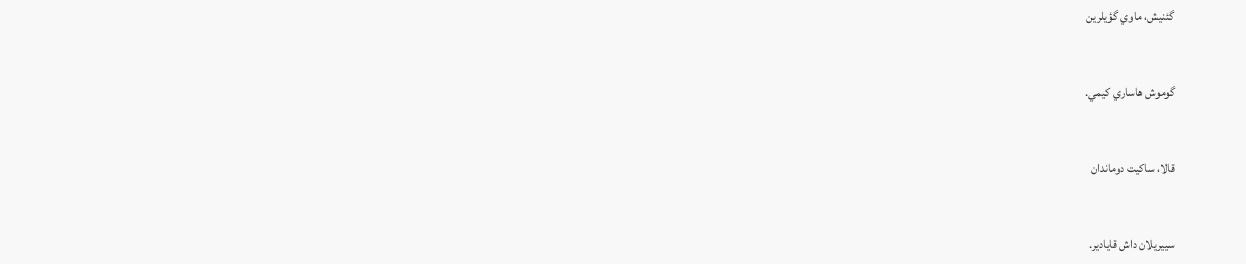گئنيش، ماوي گؤيلرين



گوموش هاساري كيمي.



قالا، ساكيت دوماندان



سييريلان داش قايادير.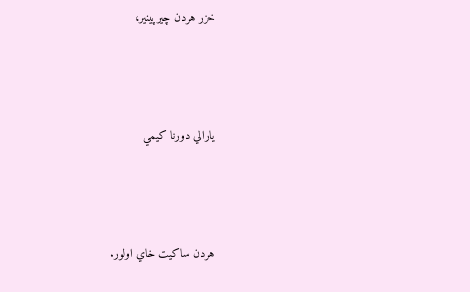خزر هردن چيرپينير،



يارالي دورنا كيمي



هردن ساكيت خاي اولور.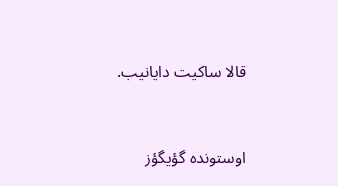قالا ساكيت دايانيب.



اوستونده گؤيگؤز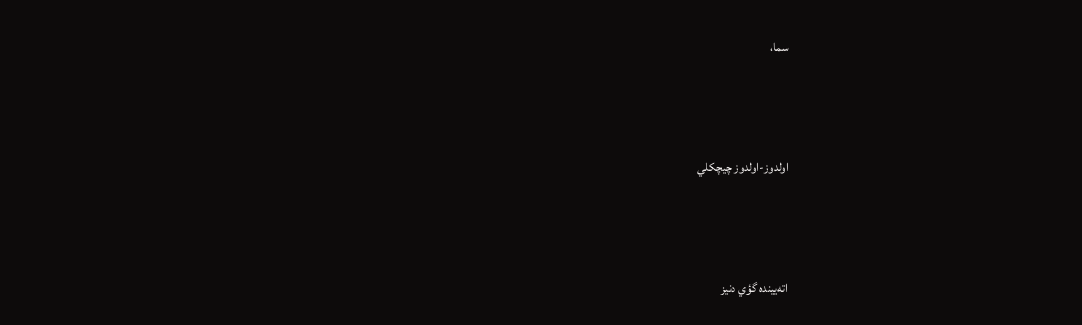سما،



اولدوز-اولدوز چيچكلي



اته‌يينده گؤي دنيز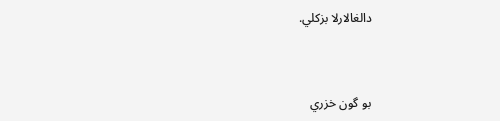دالغالارلا بزكلي.



بو گون خزري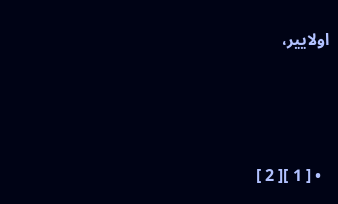اولايير،





  • [ 1 ][ 2 ]